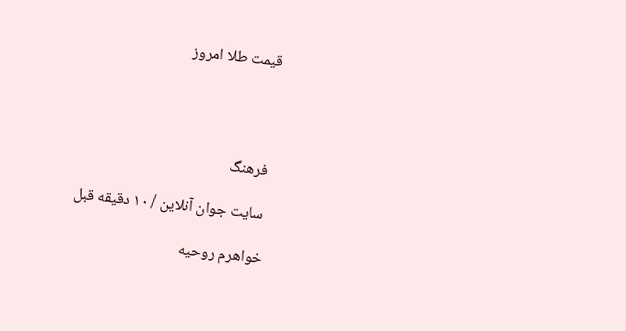قیمت طلا امروز




 فرهنگ

 سایت جوان آنلاین / ۱۰ دقیقه قبل

خواهرم روحیه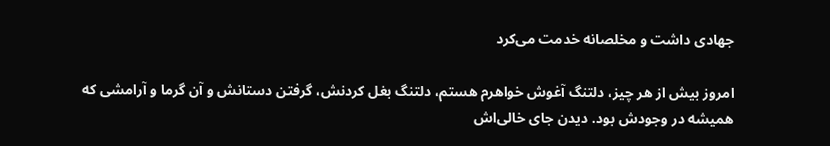جهادی داشت و مخلصانه خدمت می‌کرد

امروز بیش از هر چیز، دلتنگ آغوش خواهرم هستم، دلتنگ بغل کردنش، گرفتن دستانش و آن گرما و آرامشی که همیشه در وجودش بود. دیدن جای خالی‌اش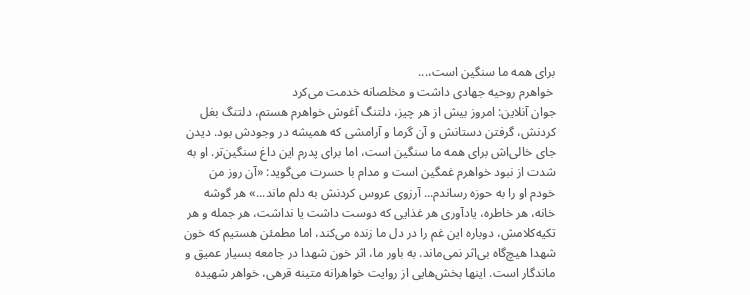برای همه ما سنگین است،...
 خواهرم روحیه جهادی داشت و مخلصانه خدمت می‌کرد
جوان آنلاین: امروز بیش از هر چیز، دلتنگ آغوش خواهرم هستم، دلتنگ بغل کردنش، گرفتن دستانش و آن گرما و آرامشی که همیشه در وجودش بود. دیدن جای خالی‌اش برای همه ما سنگین است، اما برای پدرم این داغ سنگین‌تر. او به شدت از نبود خواهرم غمگین است و مدام با حسرت می‌گوید: «آن روز من خودم او را به حوزه رساندم... آرزوی عروس کردنش به دلم ماند...» هر گوشه خانه، هر خاطره، یادآوری هر غذایی که دوست داشت یا نداشت، هر جمله و هر تکیه‌کلامش، دوباره این غم را در دل ما زنده می‌کند، اما مطمئن هستیم که خون شهدا هیچ‌گاه بی‌اثر نمی‌ماند. به باور ما، اثر خون شهدا در جامعه بسیار عمیق و ماندگار است. اینها بخش‌هایی از روایت خواهرانه متینه قرهی، خواهر شهیده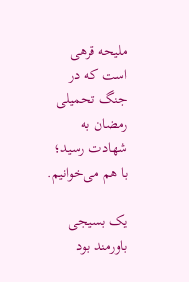ملیحه قرهی است که در جنگ تحمیلی رمضان به شهادت رسید؛ با هم می‌خوانیم.

یک بسیجی باورمند بود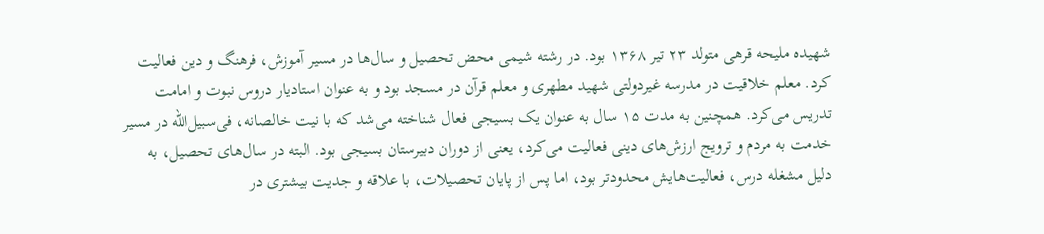شهیده ملیحه قرهی متولد ۲۳ تیر ۱۳۶۸ بود. در رشته شیمی محض تحصیل و سال‌ها در مسیر آموزش، فرهنگ و دین فعالیت کرد. معلم خلاقیت در مدرسه غیردولتی شهید مطهری و معلم قرآن در مسجد بود و به عنوان استادیار دروس نبوت و امامت تدریس می‌کرد. همچنین به مدت ۱۵ سال به عنوان یک بسیجی فعال شناخته می‌شد که با نیت خالصانه، فی‌سبیل‌الله در مسیر خدمت به مردم و ترویج ارزش‌های دینی فعالیت می‌کرد، یعنی از دوران دبیرستان بسیجی بود. البته در سال‌های تحصیل، به دلیل مشغله درس، فعالیت‌هایش محدودتر بود، اما پس از پایان تحصیلات، با علاقه و جدیت بیشتری در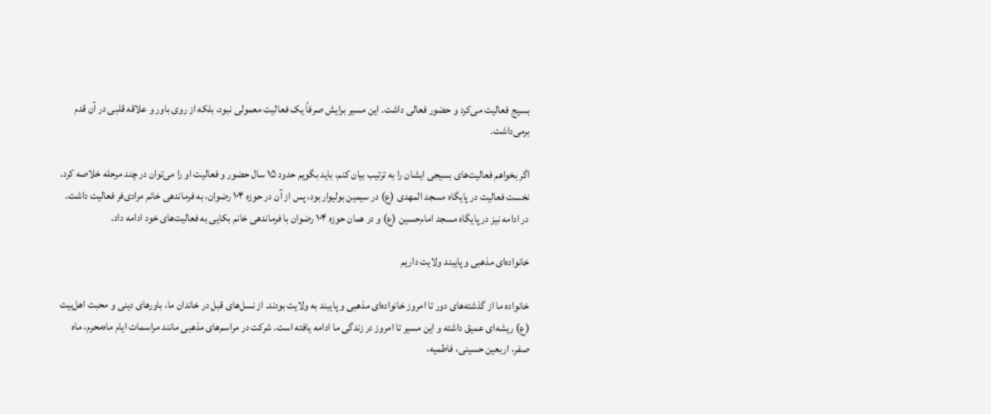بسیج فعالیت می‌کرد و حضور فعالی داشت. این مسیر برایش صرفاً یک فعالیت معمولی نبود، بلکه از روی باور و علاقه قلبی در آن قدم برمی‌داشت.

اگر بخواهم فعالیت‌های بسیجی ایشان را به ترتیب بیان کنم، باید بگویم حدود ۱۵ سال حضور و فعالیت او را می‌توان در چند مرحله خلاصه کرد. نخست فعالیت در پایگاه مسجد المهدی (ع) در سیمین بولیوار بود، پس از آن در حوزه ۱۰۴ رضوان، به فرماندهی خانم مرادی‌فر فعالیت داشت. در ادامه نیز در پایگاه مسجد امام‌حسین (ع) و در همان حوزه ۱۰۴ رضوان با فرماندهی خانم بکایی به فعالیت‌های خود ادامه داد.

خانواده‌ای مذهبی و پایبند ولایت داریم

خانواده ما از گذشته‌های دور تا امروز خانواده‌ای مذهبی و پایبند به ولایت بودند. از نسل‌های قبل در خاندان ما، باور‌های دینی و محبت اهل‌بیت (ع) ریشه‌ای عمیق داشته و این مسیر تا امروز در زندگی ما ادامه یافته است. شرکت در مراسم‌های مذهبی مانند مراسمات ایام ماه‌محرم، ماه صفر، اربعین حسینی، فاطمیه،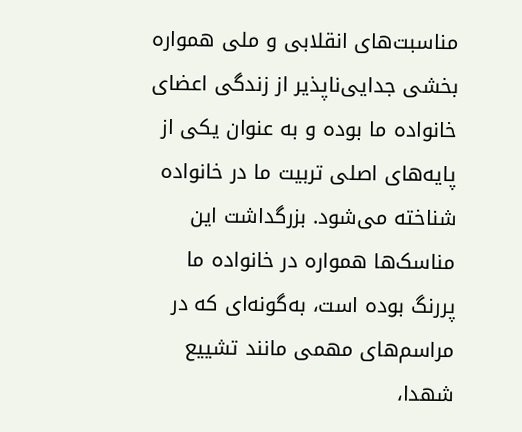مناسبت‌های انقلابی و ملی همواره بخشی جدایی‌ناپذیر از زندگی اعضای خانواده ما بوده و به عنوان یکی از پایه‌های اصلی تربیت ما در خانواده شناخته می‌شود. بزرگداشت این مناسک‌ها همواره در خانواده ما پررنگ بوده است، به‌گونه‌ای که در مراسم‌های مهمی مانند تشییع شهدا،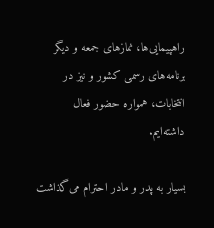راهپیمایی‌ها، نماز‌های جمعه و دیگر برنامه‌های رسمی کشور و نیز در انتخابات، همواره حضور فعال داشته‌ایم.

بسیار به پدر و مادر احترام می‌گذاشت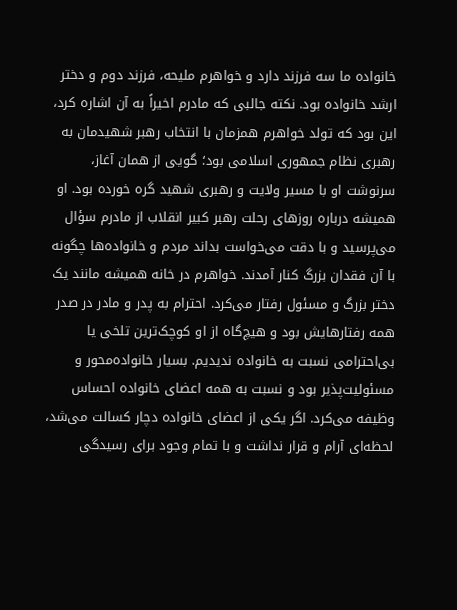خانواده ما سه فرزند دارد و خواهرم ملیحه، فرزند دوم و دختر ارشد خانواده بود. نکته جالبی که مادرم اخیراً به آن اشاره کرد، این بود که تولد خواهرم همزمان با انتخاب رهبر شهیدمان به رهبری نظام جمهوری اسلامی بود؛ گویی از همان آغاز، سرنوشت او با مسیر ولایت و رهبری شهید گره خورده بود. او همیشه درباره روز‌های رحلت رهبر کبیر انقلاب از مادرم سؤال می‌پرسید و با دقت می‌خواست بداند مردم و خانواده‌ها چگونه با آن فقدان بزرگ کنار آمدند. خواهرم در خانه همیشه مانند یک دختر بزرگ و مسئول رفتار می‌کرد. احترام به پدر و مادر در صدر همه رفتارهایش بود و هیچ‌گاه از او کوچک‌ترین تلخی یا بی‌احترامی نسبت به خانواده ندیدیم. بسیار خانواده‌محور و مسئولیت‌پذیر بود و نسبت به همه اعضای خانواده احساس وظیفه می‌کرد. اگر یکی از اعضای خانواده دچار کسالت می‌شد، لحظه‌ای آرام و قرار نداشت و با تمام وجود برای رسیدگی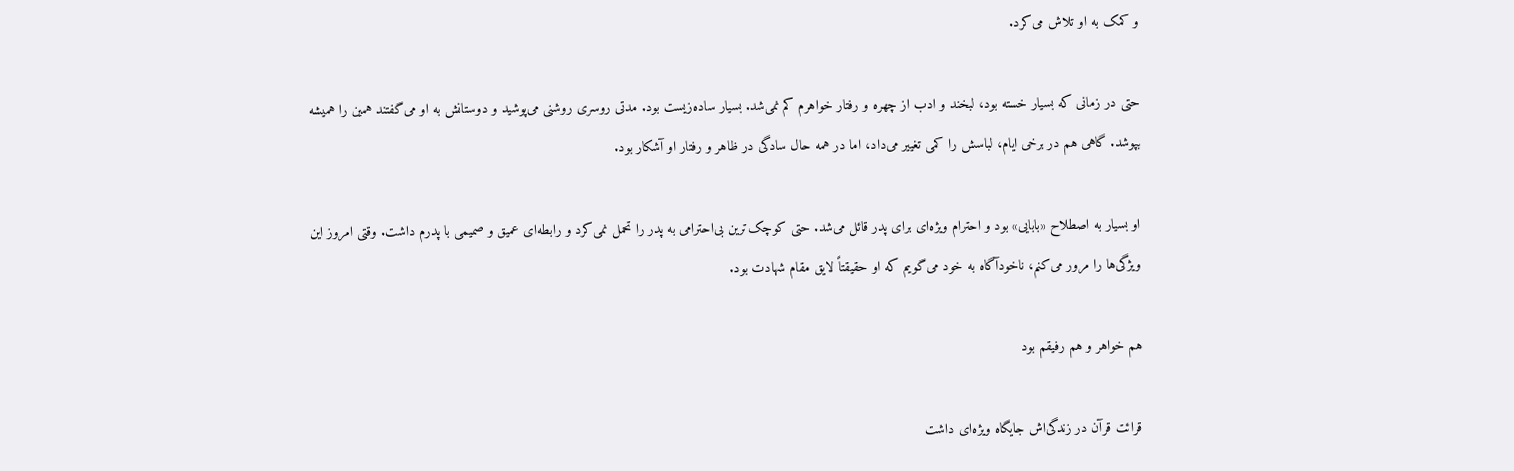و کمک به او تلاش می‌کرد.

حتی در زمانی که بسیار خسته بود، لبخند و ادب از چهره و رفتار خواهرم کم نمی‌شد. بسیار ساده‌زیست بود. مدتی روسری روشنی می‌پوشید و دوستانش به او می‌گفتند همین را همیشه بپوشد. گاهی هم در برخی ایام، لباسش را کمی تغییر می‌داد، اما در همه حال سادگی در ظاهر و رفتار او آشکار بود.

او بسیار به اصطلاح «بابایی» بود و احترام ویژه‌ای برای پدر قائل می‌شد. حتی کوچک‌ترین بی‌احترامی به پدر را تحمل نمی‌کرد و رابطه‌ای عمیق و صمیمی با پدرم داشت. وقتی امروز این ویژگی‌ها را مرور می‌کنم، ناخودآگاه به خود می‌گویم که او حقیقتاً لایق مقام شهادت بود.

هم خواهر و هم رفیقم بود

قرائت قرآن در زندگی‌اش جایگاه ویژه‌ای داشت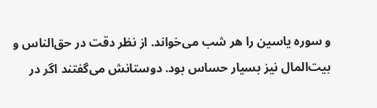و سوره یاسین را هر شب می‌خواند. از نظر دقت در حق‌الناس و بیت‌المال نیز بسیار حساس بود. دوستانش می‌گفتند اگر در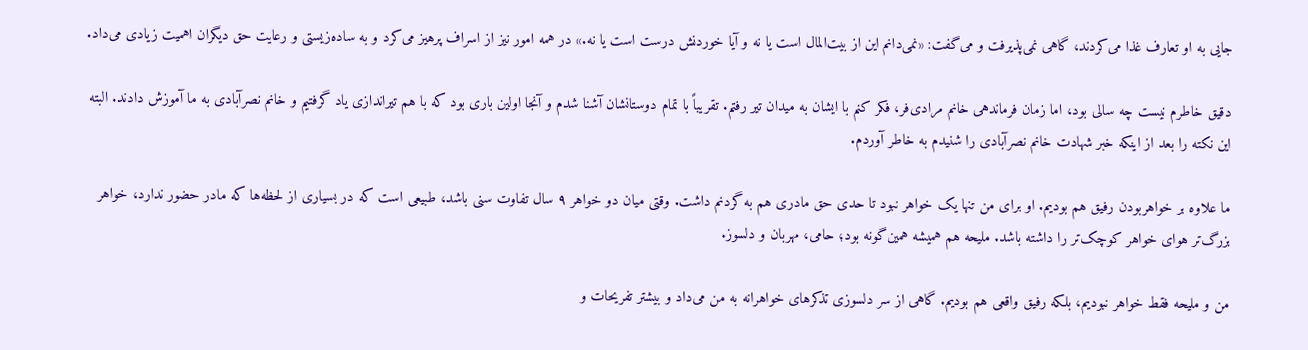جایی به او تعارف غذا می‌کردند، گاهی نمی‌پذیرفت و می‌گفت: «نمی‌دانم این از بیت‌المال است یا نه و آیا خوردنش درست است یا نه.» در همه امور نیز از اسراف پرهیز می‌کرد و به ساده‌زیستی و رعایت حق دیگران اهمیت زیادی می‌داد.

دقیق خاطرم نیست چه سالی بود، اما زمان فرماندهی خانم مرادی‌فر، فکر کنم با ایشان به میدان تیر رفتم. تقریباً با تمام دوستانشان آشنا شدم و آنجا اولین باری بود که با هم تیراندازی یاد گرفتیم و خانم نصرآبادی به ما آموزش دادند. البته این نکته را بعد از اینکه خبر شهادت خانم نصرآبادی را شنیدم به خاطر آوردم.

ما علاوه بر خواهربودن رفیق هم بودیم. او برای من تنها یک خواهر نبود تا حدی حق مادری هم به گردنم داشت. وقتی میان دو خواهر ۹ سال تفاوت سنی باشد، طبیعی است که در بسیاری از لحظه‌ها که مادر حضور ندارد، خواهر بزرگ‌تر هوای خواهر کوچک‌تر را داشته باشد. ملیحه هم همیشه همین‌گونه بود؛ حامی، مهربان و دلسوز.

من و ملیحه فقط خواهر نبودیم، بلکه رفیق واقعی هم بودیم. گاهی از سر دلسوزی تذکر‌های خواهرانه به من می‌داد و بیشتر تفریحات و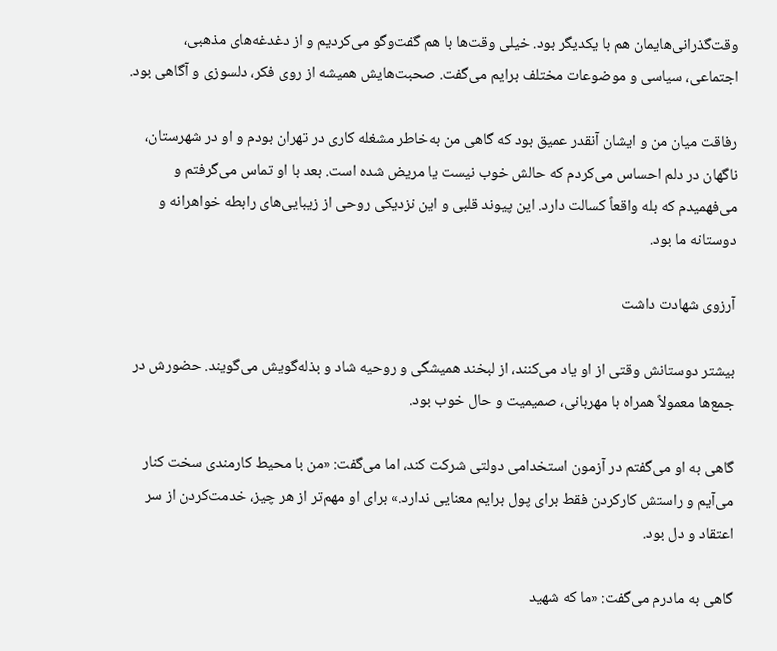وقت‌گذرانی‌هایمان هم با یکدیگر بود. خیلی وقت‌ها با هم گفت‌و‌گو می‌کردیم و از دغدغه‌های مذهبی، اجتماعی، سیاسی و موضوعات مختلف برایم می‌گفت. صحبت‌هایش همیشه از روی فکر، دلسوزی و آگاهی بود.

رفاقت میان من و ایشان آنقدر عمیق بود که گاهی من به‌خاطر مشغله کاری در تهران بودم و او در شهرستان، ناگهان در دلم احساس می‌کردم که حالش خوب نیست یا مریض شده است. بعد با او تماس می‌گرفتم و می‌فهمیدم که بله واقعاً کسالت دارد. این پیوند قلبی و این نزدیکی روحی از زیبایی‌های رابطه خواهرانه و دوستانه ما بود.

آرزوی شهادت داشت

بیشتر دوستانش وقتی از او یاد می‌کنند، از لبخند همیشگی و روحیه شاد و بذله‌گویش می‌گویند. حضورش در جمع‌ها معمولاً همراه با مهربانی، صمیمیت و حال خوب بود.

گاهی به او می‌گفتم در آزمون استخدامی دولتی شرکت کند، اما می‌گفت: «من با محیط کارمندی سخت کنار می‌آیم و راستش کارکردن فقط برای پول برایم معنایی ندارد.» برای او مهم‌تر از هر چیز، خدمت‌کردن از سر اعتقاد و دل بود.

گاهی به مادرم می‌گفت: «ما که شهید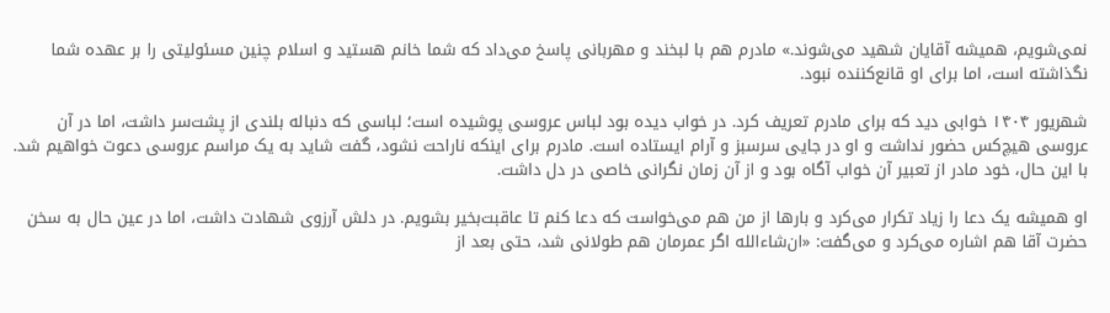نمی‌شویم، همیشه آقایان شهید می‌شوند.» مادرم هم با لبخند و مهربانی پاسخ می‌داد که شما خانم هستید و اسلام چنین مسئولیتی را بر عهده شما نگذاشته است، اما برای او قانع‌کننده نبود.

شهریور ۱۴۰۴ خوابی دید که برای مادرم تعریف کرد. در خواب دیده بود لباس عروسی پوشیده است؛ لباسی که دنباله بلندی از پشت‌سر داشت، اما در آن عروسی هیچ‌کس حضور نداشت و او در جایی سرسبز و آرام ایستاده است. مادرم برای اینکه ناراحت نشود، گفت شاید به یک مراسم عروسی دعوت خواهیم شد. با این حال، خود مادر از تعبیر آن خواب آگاه بود و از آن زمان نگرانی خاصی در دل داشت.

او همیشه یک دعا را زیاد تکرار می‌کرد و بار‌ها از من هم می‌خواست که دعا کنم تا عاقبت‌بخیر بشویم. در دلش آرزوی شهادت داشت، اما در عین حال به سخن حضرت آقا هم اشاره می‌کرد و می‌گفت: «ان‌شاءالله اگر عمرمان هم طولانی شد، حتی بعد از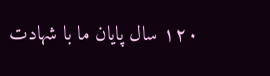۱۲۰ سال پایان ما با شهادت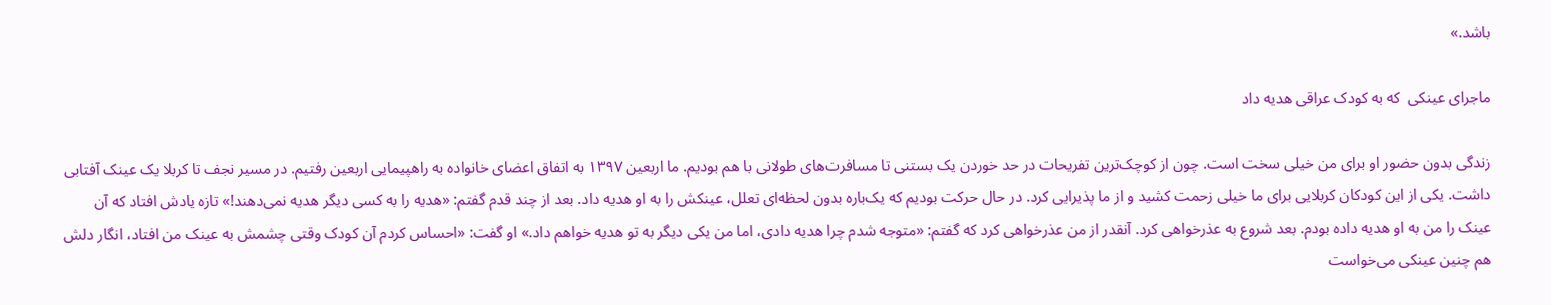باشد.»

ماجرای عینکی  که به کودک عراقی هدیه داد

زندگی بدون حضور او برای من خیلی سخت است. چون از کوچک‌ترین تفریحات در حد خوردن یک بستنی تا مسافرت‌های طولانی با هم بودیم. ما اربعین ۱۳۹۷ به اتفاق اعضای خانواده به راهپیمایی اربعین رفتیم. در مسیر نجف تا کربلا یک عینک آفتابی داشت. یکی از این کودکان کربلایی برای ما خیلی زحمت کشید و از ما پذیرایی کرد. در حال حرکت بودیم که یک‌باره بدون لحظه‌ای تعلل، عینکش را به او هدیه داد. بعد از چند قدم گفتم: «هدیه را به کسی دیگر هدیه نمی‌دهند!» تازه یادش افتاد که آن عینک را من به او هدیه داده بودم. بعد شروع به عذرخواهی کرد. آنقدر از من عذرخواهی کرد که گفتم: «متوجه شدم چرا هدیه دادی، اما من یکی دیگر به تو هدیه خواهم داد.» او گفت: «احساس کردم آن کودک وقتی چشمش به عینک من افتاد، انگار دلش هم چنین عینکی می‌خواست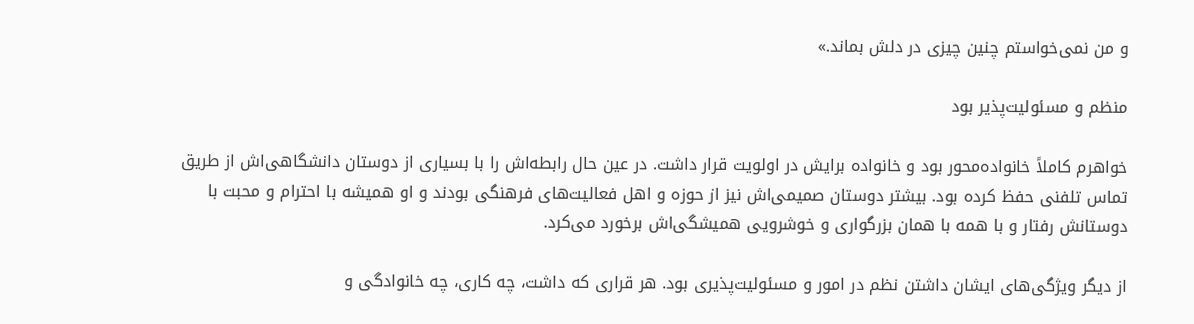و من نمی‌خواستم چنین چیزی در دلش بماند.»

منظم و مسئولیت‌پذیر بود

خواهرم کاملاً خانواده‌محور بود و خانواده برایش در اولویت قرار داشت. در عین حال رابطه‌اش را با بسیاری از دوستان دانشگاهی‌اش از طریق تماس تلفنی حفظ کرده بود. بیشتر دوستان صمیمی‌اش نیز از حوزه و اهل فعالیت‌های فرهنگی بودند و او همیشه با احترام و محبت با دوستانش رفتار و با همه با همان بزرگواری و خوشرویی همیشگی‌اش برخورد می‌کرد.

از دیگر ویژگی‌های ایشان داشتن نظم در امور و مسئولیت‌پذیری بود. هر قراری که داشت، چه کاری، چه خانوادگی و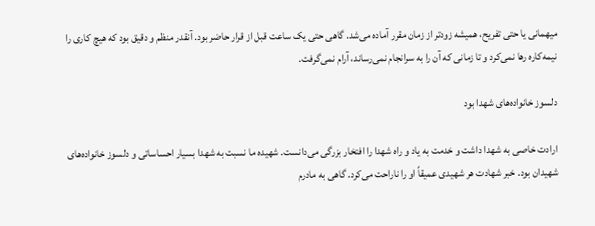میهمانی یا حتی تفریح، همیشه زودتر از زمان مقرر آماده می‌شد. گاهی حتی یک ساعت قبل از قرار حاضر بود. آنقدر منظم و دقیق بود که هیچ کاری را نیمه‌کاره رها نمی‌کرد و تا زمانی که آن را به سرانجام نمی‌رساند، آرام نمی‌گرفت.

دلسوز خانواده‌های شهدا بود

ارادت خاصی به شهدا داشت و خدمت به یاد و راه شهدا را افتخار بزرگی می‌دانست. شهیده ما نسبت به شهدا بسیار احساساتی و دلسوز خانواده‌های شهیدان بود. خبر شهادت هر شهیدی عمیقاً او را ناراحت می‌کرد. گاهی به مادرم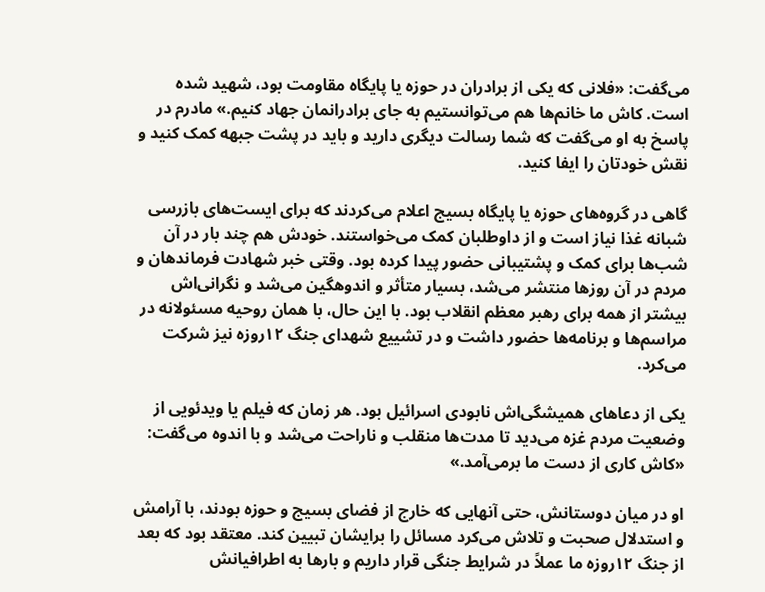می‌گفت: «فلانی که یکی از برادران در حوزه یا پایگاه مقاومت بود، شهید شده است. کاش ما خانم‌ها هم می‌توانستیم به جای برادرانمان جهاد کنیم.» مادرم در پاسخ به او می‌گفت که شما رسالت دیگری دارید و باید در پشت جبهه کمک کنید و نقش خودتان را ایفا کنید.

گاهی در گروه‌های حوزه یا پایگاه بسیج اعلام می‌کردند که برای ایست‌های بازرسی شبانه غذا نیاز است و از داوطلبان کمک می‌خواستند. خودش هم چند بار در آن شب‌ها برای کمک و پشتیبانی حضور پیدا کرده بود. وقتی خبر شهادت فرماندهان و مردم در آن روز‌ها منتشر می‌شد، بسیار متأثر و اندوهگین می‌شد و نگرانی‌اش بیشتر از همه برای رهبر معظم انقلاب بود. با این حال، با همان روحیه مسئولانه در مراسم‌ها و برنامه‌ها حضور داشت و در تشییع شهدای جنگ ۱۲‌روزه نیز شرکت می‌کرد.

یکی از دعا‌های همیشگی‌اش نابودی اسرائیل بود. هر زمان که فیلم یا ویدئویی از وضعیت مردم غزه می‌دید تا مدت‌ها منقلب و ناراحت می‌شد و با اندوه می‌گفت: «کاش کاری از دست ما برمی‌آمد.»

او در میان دوستانش، حتی آنهایی که خارج از فضای بسیج و حوزه بودند، با آرامش و استدلال صحبت و تلاش می‌کرد مسائل را برایشان تبیین کند. معتقد بود که بعد از جنگ ۱۲‌روزه ما عملاً در شرایط جنگی قرار داریم و بار‌ها به اطرافیانش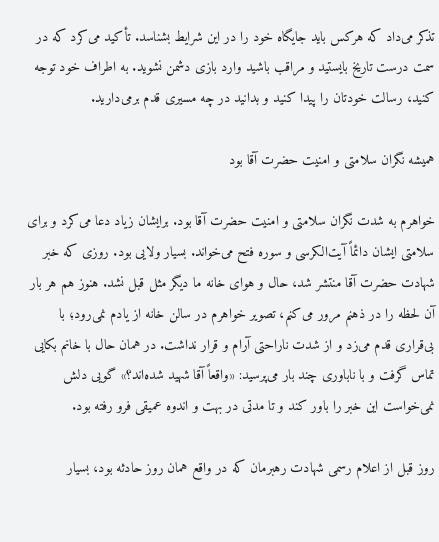تذکر می‌داد که هرکس باید جایگاه خود را در این شرایط بشناسد. تأکید می‌کرد که در سمت درست تاریخ بایستید و مراقب باشید وارد بازی دشمن نشوید. به اطراف خود توجه کنید، رسالت خودتان را پیدا کنید و بدانید در چه مسیری قدم برمی‌دارید.

همیشه نگران سلامتی و امنیت حضرت آقا بود

خواهرم به شدت نگران سلامتی و امنیت حضرت آقا بود. برایشان زیاد دعا می‌کرد و برای سلامتی ایشان دائماً آیت‌الکرسی و سوره فتح می‌خواند. بسیار ولایی بود. روزی که خبر شهادت حضرت آقا منتشر شد، حال و هوای خانه ما دیگر مثل قبل نشد. هنوز هم هر بار آن لحظه را در ذهنم مرور می‌کنم، تصویر خواهرم در سالن خانه از یادم نمی‌رود؛ با بی‌قراری قدم می‌زد و از شدت ناراحتی آرام و قرار نداشت. در همان حال با خانم بکایی تماس گرفت و با ناباوری چند بار می‌پرسید: «واقعاً آقا شهید شده‌اند؟» گویی دلش نمی‌خواست این خبر را باور کند و تا مدتی در بهت و اندوه عمیقی فرو رفته بود.

روز قبل از اعلام رسمی شهادت رهبرمان که در واقع همان روز حادثه بود، بسیار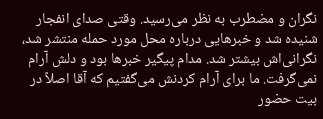نگران و مضطرب به نظر می‌رسید. وقتی صدای انفجار شنیده شد و خبر‌هایی درباره محل مورد حمله منتشر شد، نگرانی‌اش بیشتر شد. مدام پیگیر خبر‌ها بود و دلش آرام نمی‌گرفت. ما برای آرام کردنش می‌گفتیم که آقا اصلاً در بیت حضور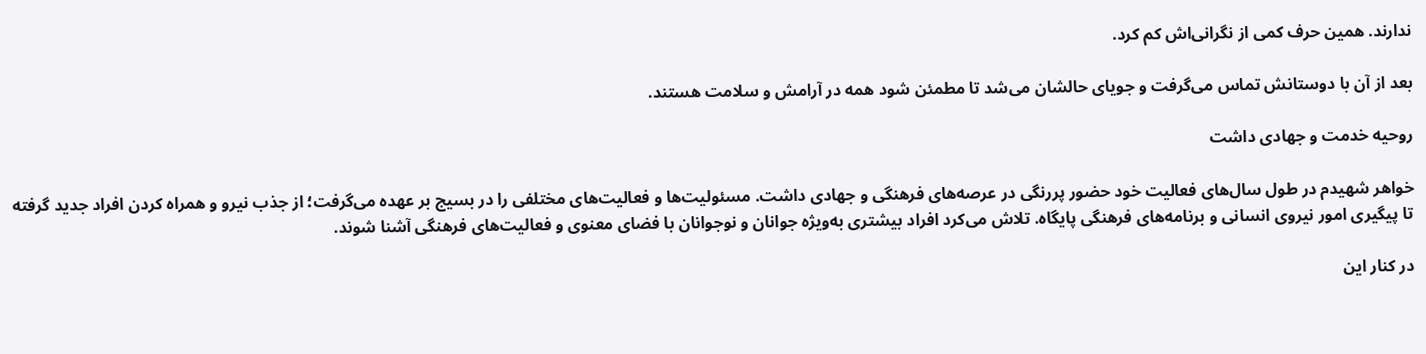ندارند. همین حرف کمی از نگرانی‌اش کم کرد.

بعد از آن با دوستانش تماس می‌گرفت و جویای حالشان می‌شد تا مطمئن شود همه در آرامش و سلامت هستند.

روحیه خدمت و جهادی داشت

خواهر شهیدم در طول سال‌های فعالیت خود حضور پررنگی در عرصه‌های فرهنگی و جهادی داشت. مسئولیت‌ها و فعالیت‌های مختلفی را در بسیج بر عهده می‌گرفت؛ از جذب نیرو و همراه کردن افراد جدید گرفته تا پیگیری امور نیروی انسانی و برنامه‌های فرهنگی پایگاه. تلاش می‌کرد افراد بیشتری به‌ویژه جوانان و نوجوانان با فضای معنوی و فعالیت‌های فرهنگی آشنا شوند.

در کنار این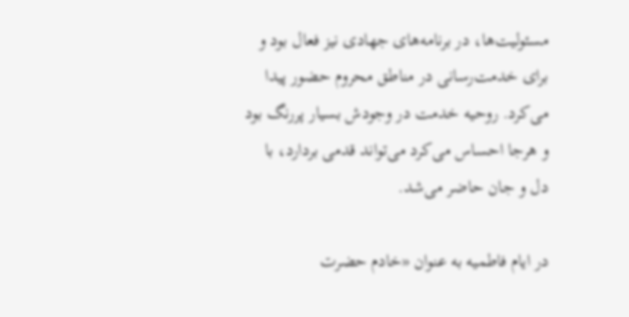مسئولیت‌ها، در برنامه‌های جهادی نیز فعال بود و برای خدمت‌رسانی در مناطق محروم حضور پیدا می‌کرد. روحیه خدمت در وجودش بسیار پررنگ بود و هرجا احساس می‌کرد می‌تواند قدمی بردارد، با دل و جان حاضر می‌شد.

در ایام فاطمیه به عنوان «خادم حضرت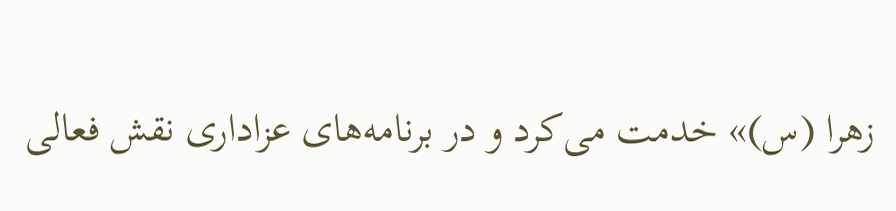زهرا (س)» خدمت می‌کرد و در برنامه‌های عزاداری نقش فعالی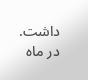داشت. در ماه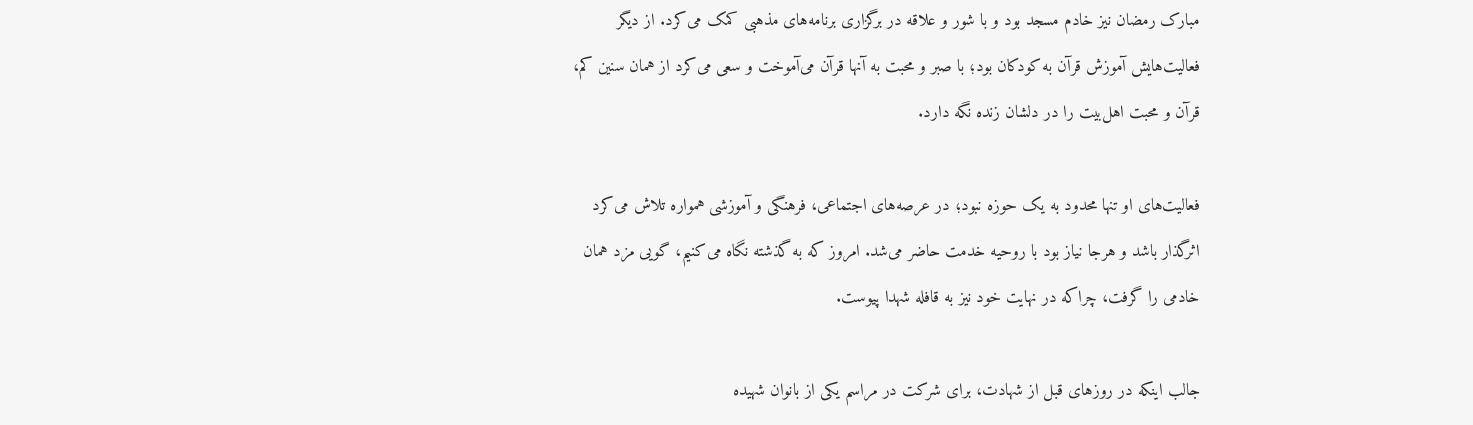مبارک رمضان نیز خادم مسجد بود و با شور و علاقه در برگزاری برنامه‌های مذهبی کمک می‌کرد. از دیگر فعالیت‌هایش آموزش قرآن به کودکان بود؛ با صبر و محبت به آنها قرآن می‌آموخت و سعی می‌کرد از همان سنین کم، قرآن و محبت اهل‌بیت را در دلشان زنده نگه دارد.

فعالیت‌های او تنها محدود به یک حوزه نبود؛ در عرصه‌های اجتماعی، فرهنگی و آموزشی همواره تلاش می‌کرد اثرگذار باشد و هرجا نیاز بود با روحیه خدمت حاضر می‌شد. امروز که به گذشته نگاه می‌کنیم، گویی مزد همان خادمی را گرفت، چراکه در نهایت خود نیز به قافله شهدا پیوست.

جالب اینکه در روز‌های قبل از شهادت، برای شرکت در مراسم یکی از بانوان شهیده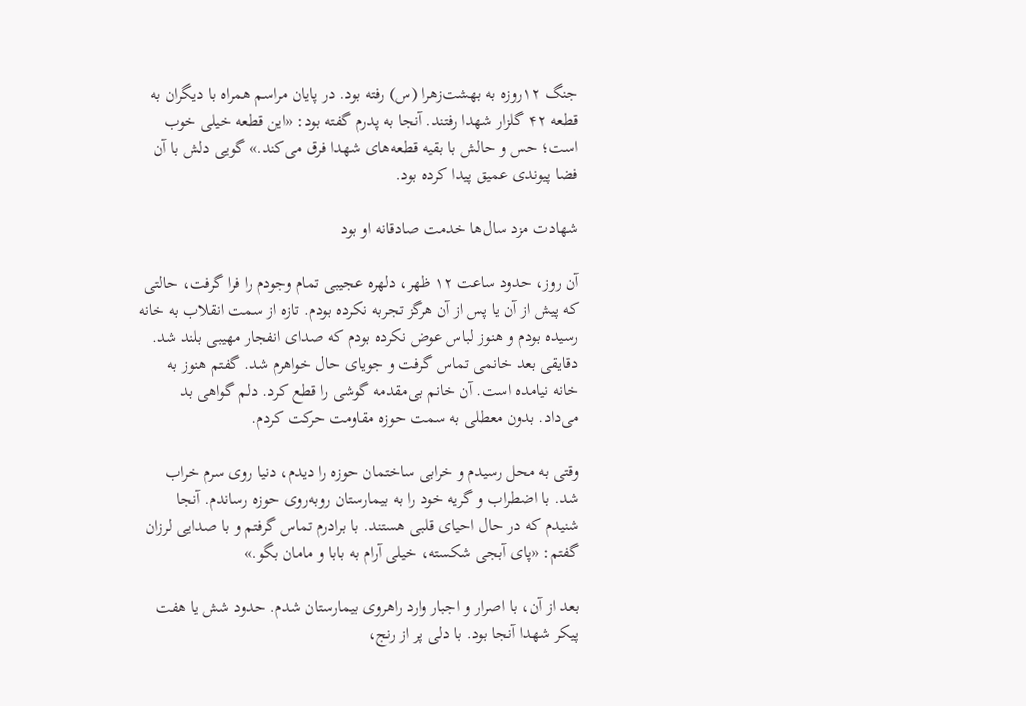جنگ ۱۲‌روزه به بهشت‌زهرا (س) رفته بود. در پایان مراسم همراه با دیگران به قطعه ۴۲ گلزار شهدا رفتند. آنجا به پدرم گفته بود: «این قطعه خیلی خوب است؛ حس و حالش با بقیه قطعه‌های شهدا فرق می‌کند.» گویی دلش با آن فضا پیوندی عمیق پیدا کرده بود.

شهادت مزد سال‌ها خدمت صادقانه او بود

آن روز، حدود ساعت ۱۲ ظهر، دلهره عجیبی تمام وجودم را فرا گرفت، حالتی که پیش از آن یا پس از آن هرگز تجربه نکرده بودم. تازه از سمت انقلاب به خانه رسیده بودم و هنوز لباس عوض نکرده بودم که صدای انفجار مهیبی بلند شد. دقایقی بعد خانمی تماس گرفت و جویای حال خواهرم شد. گفتم هنوز به خانه نیامده است. آن خانم بی‌مقدمه گوشی را قطع کرد. دلم گواهی بد می‌داد. بدون معطلی به سمت حوزه مقاومت حرکت کردم.

وقتی به محل رسیدم و خرابی ساختمان حوزه را دیدم، دنیا روی سرم خراب شد. با اضطراب و گریه خود را به بیمارستان روبه‌روی حوزه رساندم. آنجا شنیدم که در حال احیای قلبی هستند. با برادرم تماس گرفتم و با صدایی لرزان گفتم: «پای آبجی شکسته، خیلی آرام به بابا و مامان بگو.»

بعد از آن، با اصرار و اجبار وارد راهروی بیمارستان شدم. حدود شش یا هفت پیکر شهدا آنجا بود. با دلی پر از رنج،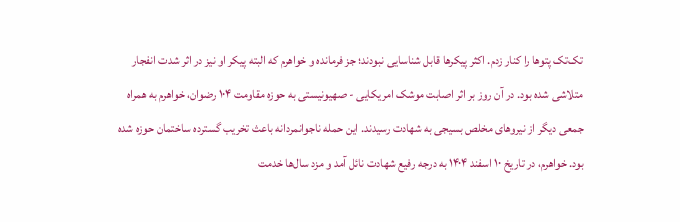تک‌تک پتو‌ها را کنار زدم. اکثر پیکر‌ها قابل شناسایی نبودند؛ جز فرمانده و خواهرم که البته پیکر او نیز در اثر شدت انفجار متلاشی شده بود. در آن روز بر اثر اصابت موشک امریکایی - صهیونیستی به حوزه مقاومت ۱۰۴ رضوان، خواهرم به همراه جمعی دیگر از نیرو‌های مخلص بسیجی به شهادت رسیدند. این حمله ناجوانمردانه باعث تخریب گسترده ساختمان حوزه شده بود. خواهرم، در تاریخ ۱۰ اسفند ۱۴۰۴ به درجه رفیع شهادت نائل آمد و مزد سال‌ها خدمت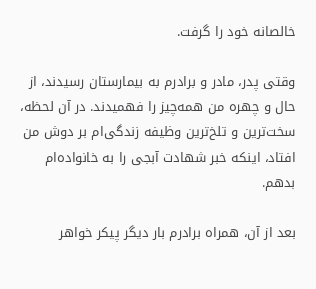خالصانه خود را گرفت.

وقتی پدر، مادر و برادرم به بیمارستان رسیدند، از حال و چهره من همه‌چیز را فهمیدند. در آن لحظه، سخت‌ترین و تلخ‌ترین وظیفه زندگی‌ام بر دوش من افتاد، اینکه خبر شهادت آبجی را به خانواده‌ام بدهم.

بعد از آن، همراه برادرم بار دیگر پیکر خواهر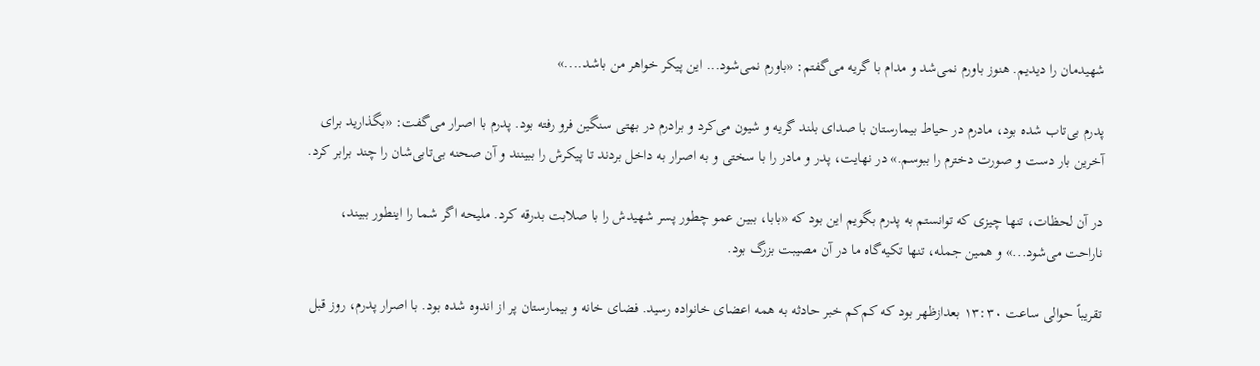شهیدمان را دیدیم. هنوز باورم نمی‌شد و مدام با گریه می‌گفتم: «باورم نمی‌شود... این پیکر خواهر من باشد....»

پدرم بی‌تاب شده بود، مادرم در حیاط بیمارستان با صدای بلند گریه و شیون می‌کرد و برادرم در بهتی سنگین فرو رفته بود. پدرم با اصرار می‌گفت: «بگذارید برای آخرین بار دست و صورت دخترم را ببوسم.» در نهایت، پدر و مادر را با سختی و به اصرار به داخل بردند تا پیکرش را ببینند و آن صحنه بی‌تابی‌شان را چند برابر کرد.

در آن لحظات، تنها چیزی که توانستم به پدرم بگویم این بود که «بابا، ببین عمو چطور پسر شهیدش را با صلابت بدرقه کرد. ملیحه اگر شما را اینطور ببیند، ناراحت می‌شود...» و همین جمله، تنها تکیه‌گاه ما در آن مصیبت بزرگ بود.

تقریباً حوالی ساعت ۱۳:۳۰ بعدازظهر بود که کم‌کم خبر حادثه به همه اعضای خانواده رسید. فضای خانه و بیمارستان پر از اندوه شده بود. با اصرار پدرم، روز قبل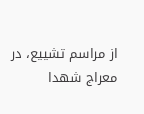از مراسم تشییع، در معراج شهدا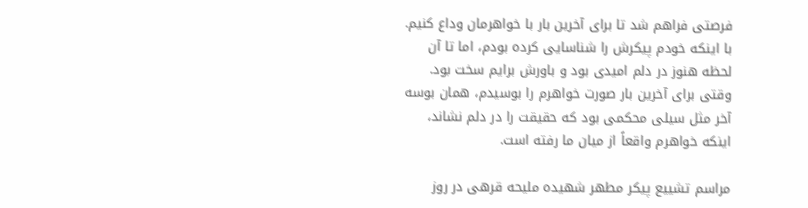فرصتی فراهم شد تا برای آخرین بار با خواهرمان وداع کنیم. با اینکه خودم پیکرش را شناسایی کرده بودم، اما تا آن لحظه هنوز در دلم امیدی بود و باورش برایم سخت بود. وقتی برای آخرین بار صورت خواهرم را بوسیدم، همان بوسه آخر مثل سیلی محکمی بود که حقیقت را در دلم نشاند، اینکه خواهرم واقعاً از میان ما رفته است.

مراسم تشییع پیکر مطهر شهیده ملیحه قرهی در روز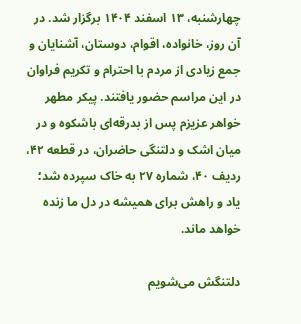چهارشنبه، ۱۳ اسفند ۱۴۰۴ برگزار شد. در آن روز، خانواده، اقوام، دوستان، آشنایان و جمع زیادی از مردم با احترام و تکریم فراوان در این مراسم حضور یافتند. پیکر مطهر خواهر عزیزم پس از بدرقه‌ای باشکوه و در میان اشک و دلتنگی حاضران، در قطعه ۴۲، ردیف ۴۰، شماره ۲۷ به خاک سپرده شد؛ یاد و راهش برای همیشه در دل ما زنده خواهد ماند.

دلتنگش می‌شویم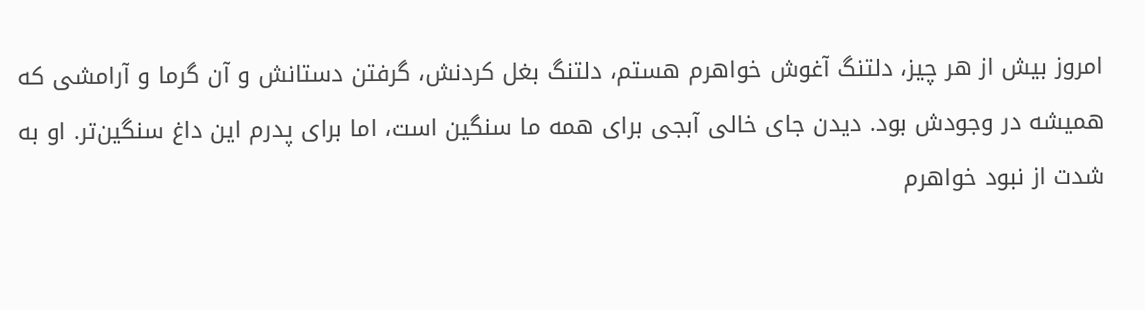امروز بیش از هر چیز، دلتنگ آغوش خواهرم هستم، دلتنگ بغل کردنش، گرفتن دستانش و آن گرما و آرامشی که همیشه در وجودش بود. دیدن جای خالی آبجی برای همه ما سنگین است، اما برای پدرم این داغ سنگین‌تر. او به شدت از نبود خواهرم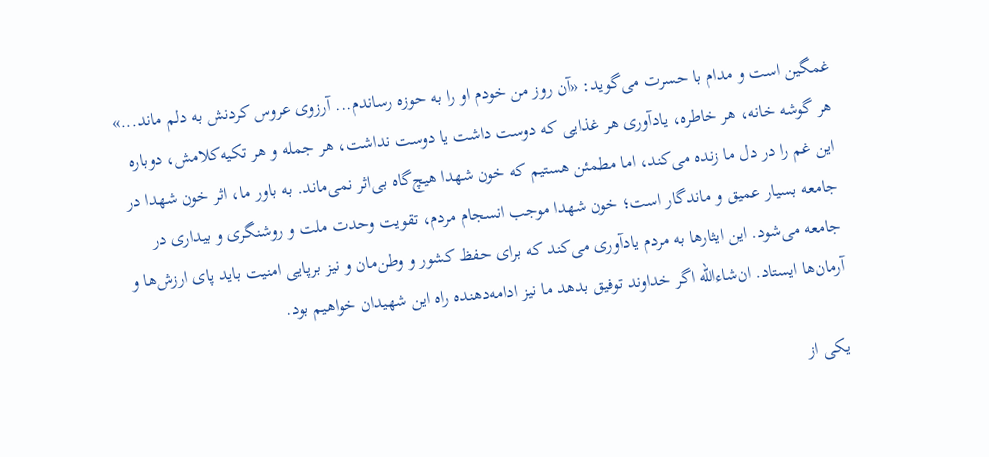غمگین است و مدام با حسرت می‌گوید: «آن روز من خودم او را به حوزه رساندم... آرزوی عروس کردنش به دلم ماند...» هر گوشه خانه، هر خاطره، یادآوری هر غذایی که دوست داشت یا دوست نداشت، هر جمله و هر تکیه‌کلامش، دوباره این غم را در دل ما زنده می‌کند، اما مطمئن هستیم که خون شهدا هیچ‌گاه بی‌اثر نمی‌ماند. به باور ما، اثر خون شهدا در جامعه بسیار عمیق و ماندگار است؛ خون شهدا موجب انسجام مردم، تقویت وحدت ملت و روشنگری و بیداری در جامعه می‌شود. این ایثار‌ها به مردم یادآوری می‌کند که برای حفظ کشور و وطن‌مان و نیز برپایی امنیت باید پای ارزش‌ها و آرمان‌ها ایستاد. ان‌شاءالله اگر خداوند توفیق بدهد ما نیز ادامه‌دهنده راه این شهیدان خواهیم بود.

یکی از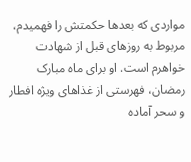مواردی که بعد‌ها حکمتش را فهمیدم، مربوط به روز‌های قبل از شهادت خواهرم است. او برای ماه مبارک رمضان، فهرستی از غذا‌های ویژه افطار و سحر آماده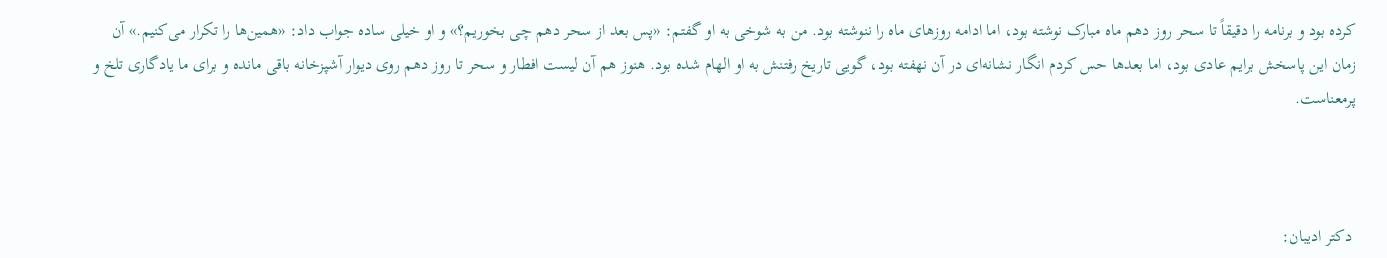کرده بود و برنامه را دقیقاً تا سحر روز دهم ماه مبارک نوشته بود، اما ادامه روز‌های ماه را ننوشته بود. من به شوخی به او گفتم: «پس بعد از سحر دهم چی بخوریم؟» و او خیلی ساده جواب داد: «همین‌ها را تکرار می‌کنیم.» آن زمان این پاسخش برایم عادی بود، اما بعد‌ها حس کردم انگار نشانه‌ای در آن نهفته بود، گویی تاریخ رفتنش به او الهام شده بود. هنوز هم آن لیست افطار و سحر تا روز دهم روی دیوار آشپزخانه باقی مانده و برای ما یادگاری تلخ و پرمعناست.



 دکتر ادیبان: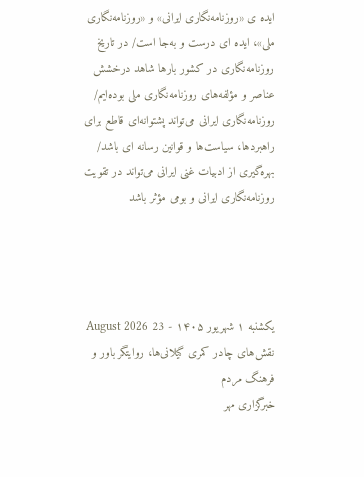ایده ی «روزنامه‌نگاری ایرانی» و «روزنامه‌نگاری ملی»، ایده ای درست و به‌جا است/ در تاریخ روزنامه‌نگاری در کشور بارها شاهد درخشش عناصر و مؤلفه‌های روزنامه‌نگاری ملی بوده‌ایم/ روزنامه‌نگاری ایرانی می‌تواند پشتوانه‌ای قاطع برای راهبردها، سیاست‌ها و قوانین رسانه ای باشد/ بهره‌گیری از ادبیات غنی ایرانی می‌تواند در تقویت روزنامه‌نگاری ایرانی و بومی مؤثر باشد




یکشنبه ۱ شهریور ۱۴۰۵ - 23 August 2026
نقش‌های چادر کمری گیلانی‌ها، روایتگر باور و فرهنگ مردم
خبرگزاری مهر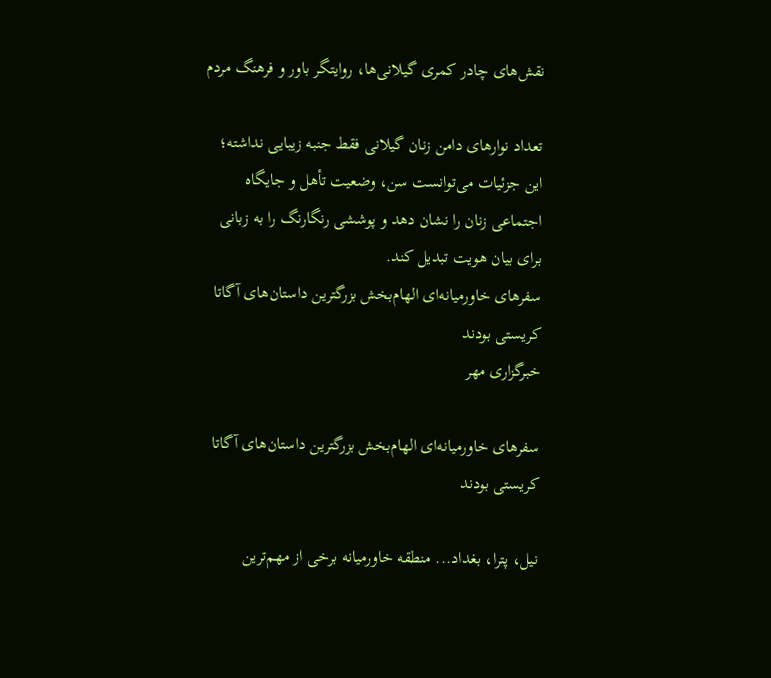نقش‌های چادر کمری گیلانی‌ها، روایتگر باور و فرهنگ مردم

تعداد نوارهای دامن زنان گیلانی فقط جنبه زیبایی نداشته؛ این جزئیات می‌توانست سن، وضعیت تأهل و جایگاه اجتماعی زنان را نشان دهد و پوششی رنگارنگ را به زبانی برای بیان هویت تبدیل کند.
سفرهای خاورمیانه‌ای الهام‌بخش بزرگترین داستان‌های آگاتا کریستی بودند
خبرگزاری مهر

سفرهای خاورمیانه‌ای الهام‌بخش بزرگترین داستان‌های آگاتا کریستی بودند

نیل، پترا، بغداد... منطقه خاورمیانه برخی از مهم‌ترین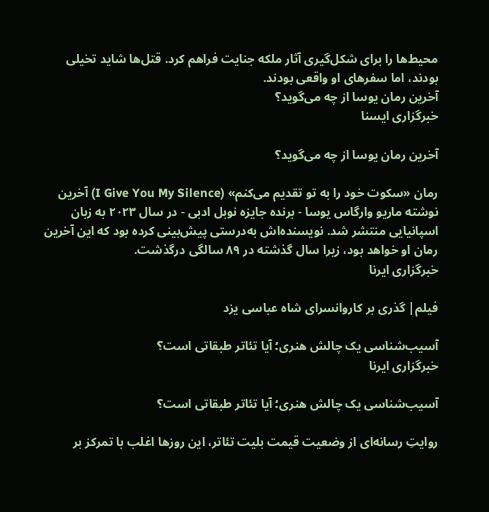محیط‌ها را برای شکل‌گیری آثار ملکه جنایت فراهم کرد. قتل‌ها شاید تخیلی بودند، اما سفرهای او واقعی بودند.
آخرین رمان یوسا از چه می‌گوید؟
خبرگزاری ایسنا

آخرین رمان یوسا از چه می‌گوید؟

رمان «سکوت خود را به تو تقدیم می‌کنم» (I Give You My Silence) آخرین نوشته ماریو وارگاس یوسا - برنده جایزه نوبل ادبی - در سال ۲۰۲۳ به زبان اسپانیایی منتشر شد. نویسنده‌اش به‌درستی پیش‌بینی کرده بود که این آخرین رمان او خواهد بود، زیرا سال گذشته در ۸۹ سالگی درگذشت.
خبرگزاری ایرنا

فیلم| گذری بر کاروانسرای شاه عباسی یزد

آسیب‌شناسی یک چالش هنری؛ آیا تئاتر طبقاتی است؟
خبرگزاری ایرنا

آسیب‌شناسی یک چالش هنری؛ آیا تئاتر طبقاتی است؟

روایتِ رسانه‌ای از وضعیت قیمت بلیت تئاتر، این روزها اغلب با تمرکز بر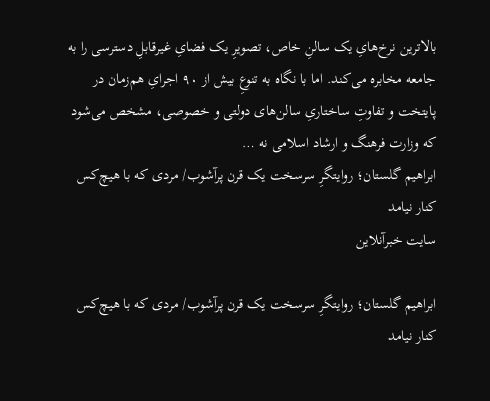بالاترین نرخ‌هایِ یک سالنِ خاص، تصویرِ یک فضایِ غیرقابلِ دسترسی را به جامعه مخابره می‌کند. اما با نگاه به تنوعِ بیش از ۹۰ اجرایِ هم‌زمان در پایتخت و تفاوتِ ساختاریِ سالن‌های دولتی و خصوصی، مشخص می‌شود که وزارت فرهنگ و ارشاد اسلامی نه …
ابراهیم گلستان؛ روایتگرِ سرسخت یک قرن پرآشوب/ مردی که با هیچ‌کس کنار نیامد
سایت خبرآنلاین

ابراهیم گلستان؛ روایتگرِ سرسخت یک قرن پرآشوب/ مردی که با هیچ‌کس کنار نیامد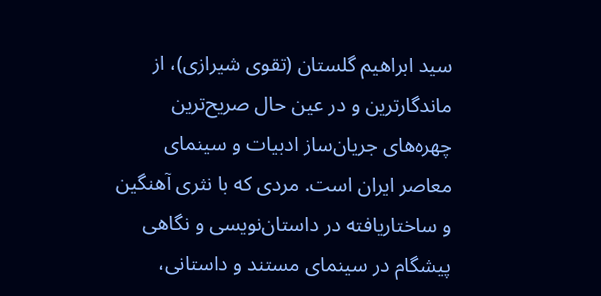سید ابراهیم گلستان (تقوی شیرازی)، از ماندگارترین و در عین حال صریح‌ترین چهره‌های جریان‌ساز ادبیات و سینمای معاصر ایران است. مردی که با نثری آهنگین و ساختاریافته در داستان‌نویسی و نگاهی پیشگام در سینمای مستند و داستانی،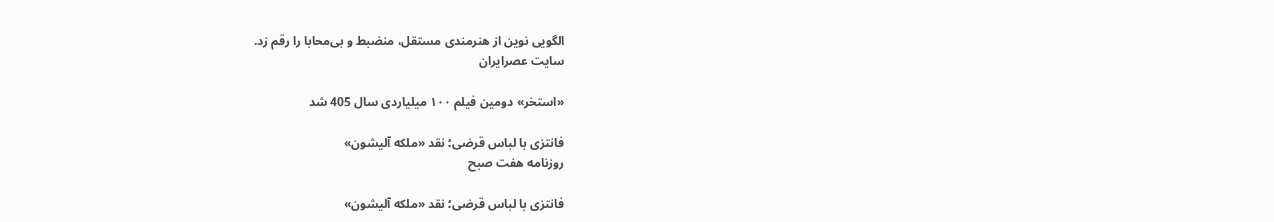الگویی نوین از هنرمندی مستقل، منضبط و بی‌محابا را رقم زد.
سایت عصرایران

«استخر» دومین فیلم ۱۰۰ میلیاردی سال 405 شد

فانتزی با لباس قرضی؛ نقد «ملکه آلیشون»
روزنامه هفت صبح

فانتزی با لباس قرضی؛ نقد «ملکه آلیشون»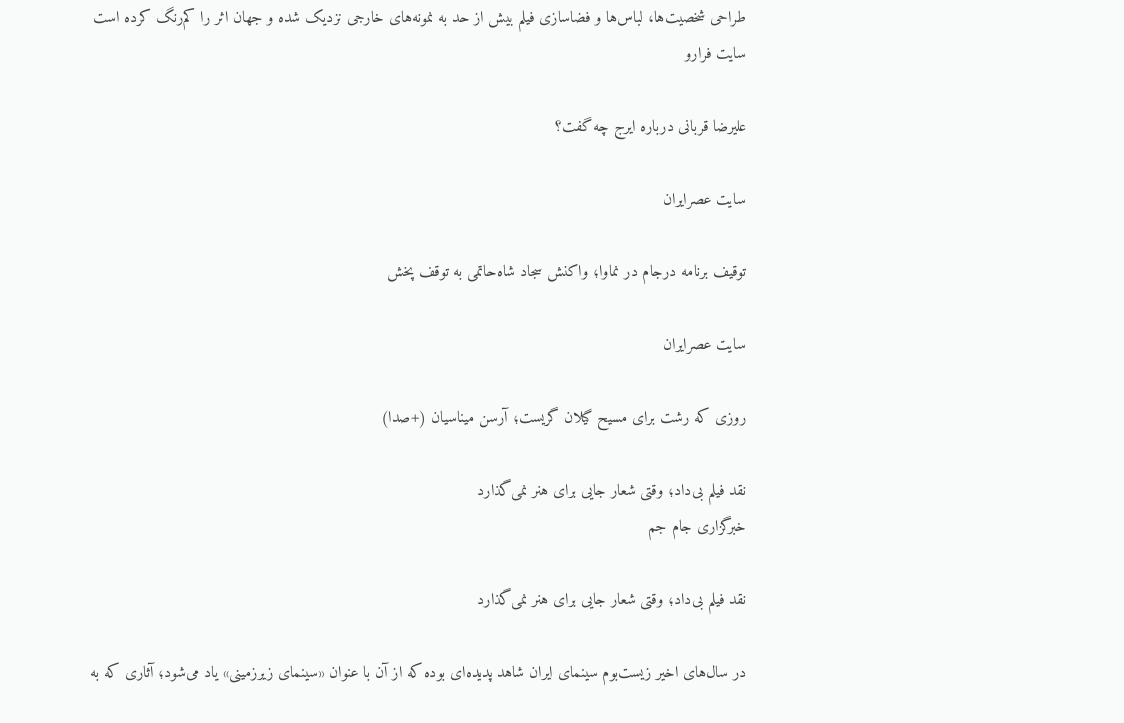طراحی شخصیت‌ها، لباس‌ها و فضاسازی فیلم بیش از حد به نمونه‌های خارجی نزدیک شده و جهان اثر را کم‌رنگ کرده است
سایت فرارو

علیرضا قربانی درباره ایرج چه گفت؟

سایت عصرایران

توقیف برنامه درجام در نماوا؛ واکنش سجاد شاه‌حاتمی به توقف پخش

سایت عصرایران

روزی که رشت برای مسیح گیلان گریست؛ آرسن میناسیان (+صدا)

نقد فیلم بی‌داد؛ وقتی شعار جایی برای هنر نمی‌گذارد
خبرگزاری جام جم

نقد فیلم بی‌داد؛ وقتی شعار جایی برای هنر نمی‌گذارد

در سال‌های اخیر زیست‌بوم سینمای ایران شاهد پدیده‌ای بوده که از آن با عنوان «سینمای زیرزمینی» یاد می‌شود؛ آثاری که به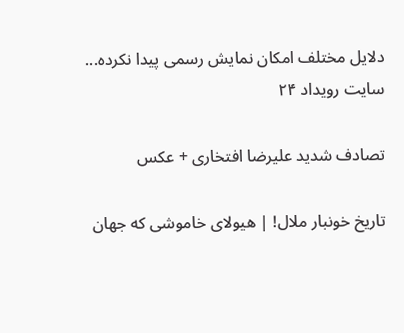دلایل مختلف امکان نمایش رسمی پیدا نکرده‌...
سایت رویداد‌ ۲۴

تصادف شدید علیرضا افتخاری + عکس

تاریخ خونبار ملال! | هیولای خاموشی که جهان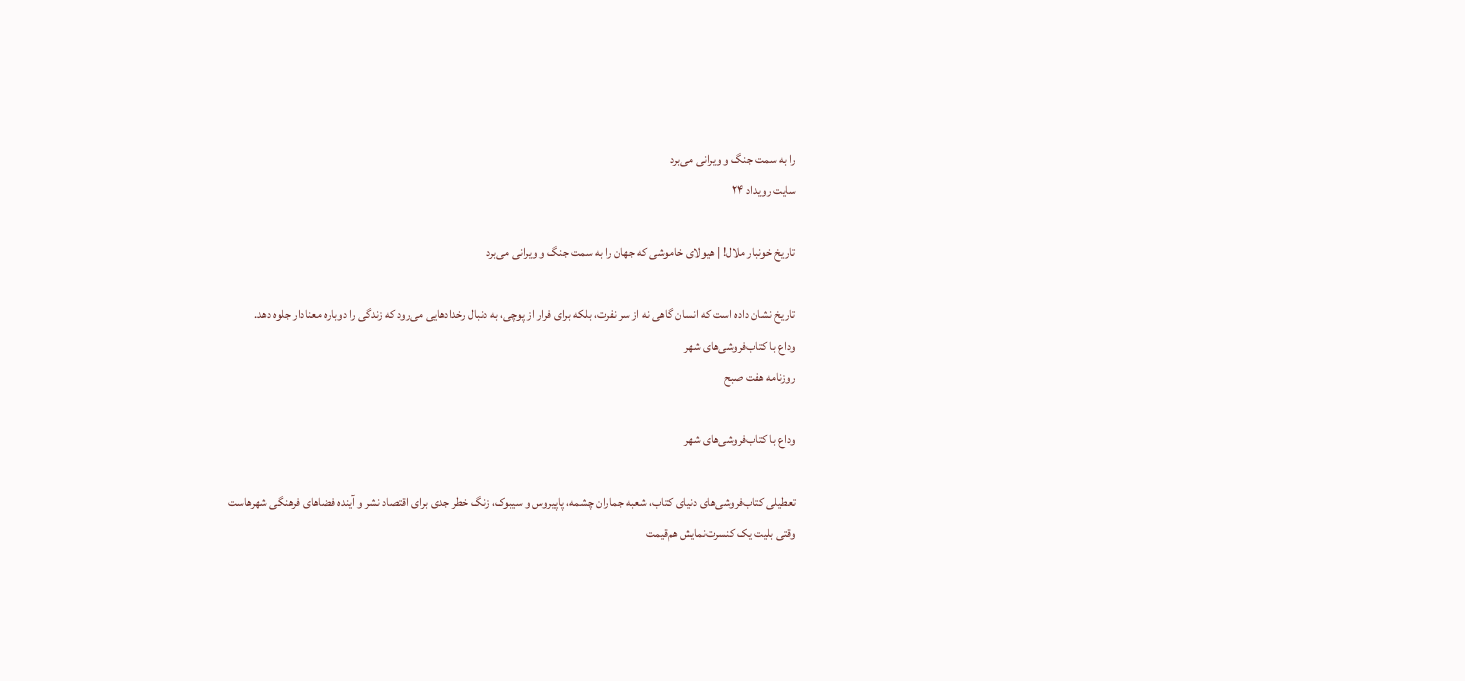را به سمت جنگ و ویرانی می‌برد
سایت رویداد‌ ۲۴

تاریخ خونبار ملال! | هیولای خاموشی که جهان را به سمت جنگ و ویرانی می‌برد

تاریخ نشان داده است که انسان گاهی نه از سر نفرت، بلکه برای فرار از پوچی، به دنبال رخدادهایی می‌رود که زندگی را دوباره معنادار جلوه دهد.
وداع با کتاب‌فروشی‌های شهر
روزنامه هفت صبح

وداع با کتاب‌فروشی‌های شهر

تعطیلی کتاب‌فروشی‌های دنیای کتاب، شعبه جماران چشمه، پاپیروس و سیبوک، زنگ خطر جدی برای اقتصاد نشر و آینده فضاهای فرهنگی شهرهاست
وقتی بلیت یک کنسرت‌نمایش هم‌قیمت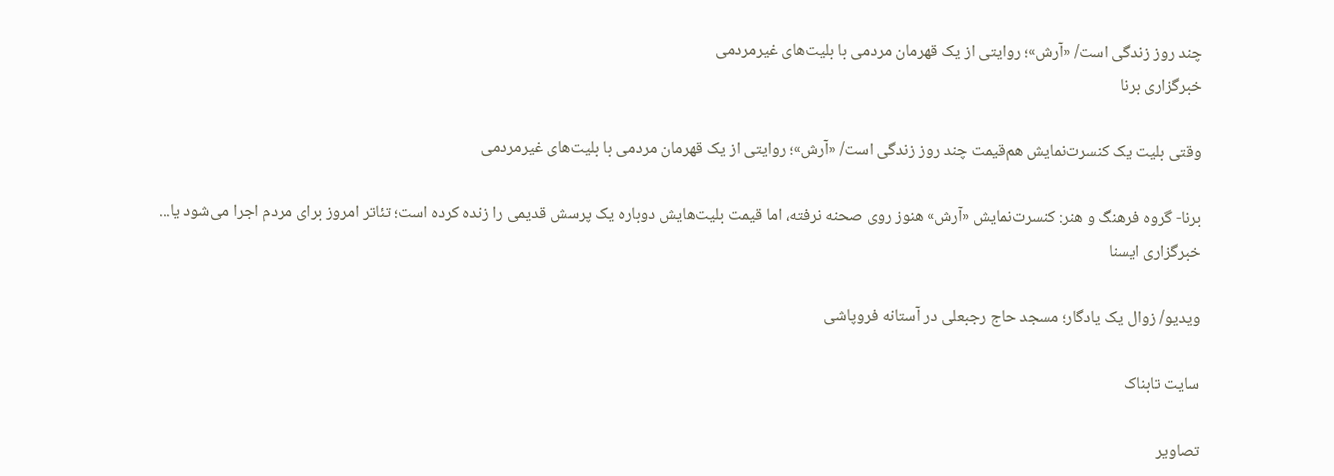چند روز زندگی است/ «آرش»؛ روایتی از یک قهرمان مردمی با بلیت‌های غیرمردمی
خبرگزاری برنا

وقتی بلیت یک کنسرت‌نمایش هم‌قیمت چند روز زندگی است/ «آرش»؛ روایتی از یک قهرمان مردمی با بلیت‌های غیرمردمی

برنا- گروه فرهنگ و هنر: کنسرت‌نمایش «آرش» هنوز روی صحنه نرفته، اما قیمت بلیت‌هایش دوباره یک پرسش قدیمی را زنده کرده است؛ تئاتر امروز برای مردم اجرا می‌شود یا...
خبرگزاری ایسنا

ویدیو/ زوال یک یادگار؛ مسجد حاج رجبعلی در آستانه فروپاشی

سایت تابناک

تصاویر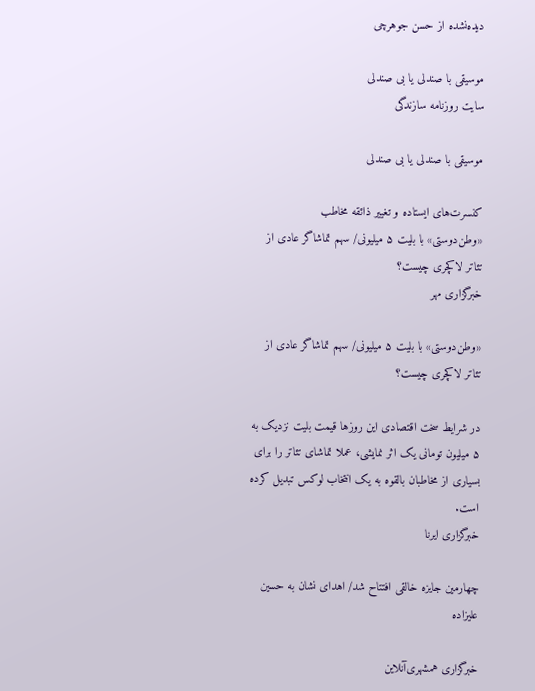دیده‌نشده از حسن جوهرچی

موسیقی با صندلی یا بی ‌صندلی
سایت روزنامه سازندگی

موسیقی با صندلی یا بی ‌صندلی

کنسرت‌های ایستاده و تغییر ذائقه مخاطب
«وطن‌دوستی» با بلیت ۵ میلیونی/ سهم تماشاگر عادی از تئاتر لاکچری چیست؟
خبرگزاری مهر

«وطن‌دوستی» با بلیت ۵ میلیونی/ سهم تماشاگر عادی از تئاتر لاکچری چیست؟

در شرایط سخت اقتصادی این روزها قیمت بلیت نزدیک به ۵ میلیون تومانی یک اثر نمایشی، عملا تماشای تئاتر را برای بسیاری از مخاطبان بالقوه به یک انتخاب لوکس تبدیل کرده است.
خبرگزاری ایرنا

چهارمین جایزه خالقی افتتاح شد/ اهدای نشان به حسین علیزاده

خبرگزاری همشهری‌آنلاین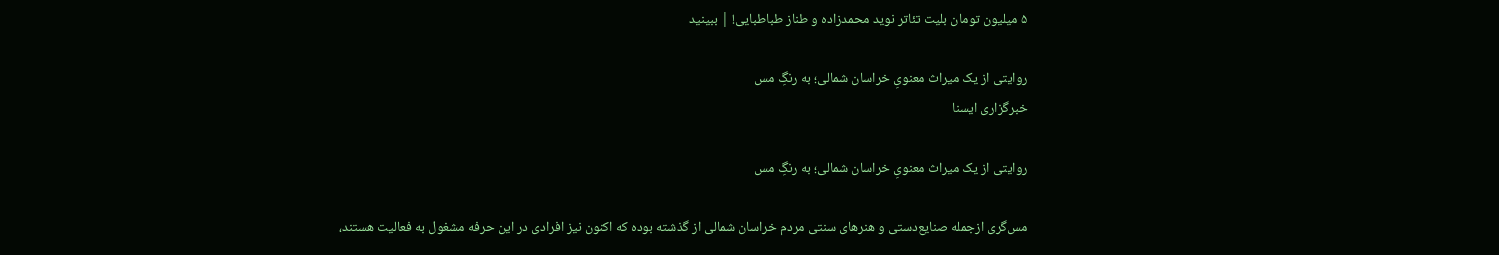۵ میلیون تومان بلیت تئاتر نوید محمدزاده و طناز طباطبایی! | ببینید

روایتی از یک میراث معنویِ خراسان شمالی؛ به رنگِ مس
خبرگزاری ایسنا

روایتی از یک میراث معنویِ خراسان شمالی؛ به رنگِ مس

مس‌گری ازجمله صنایع‌دستی و هنرهای سنتی مردم خراسان شمالی از گذشته بوده که اکنون نیز افرادی در این حرفه مشغول به فعالیت هستند،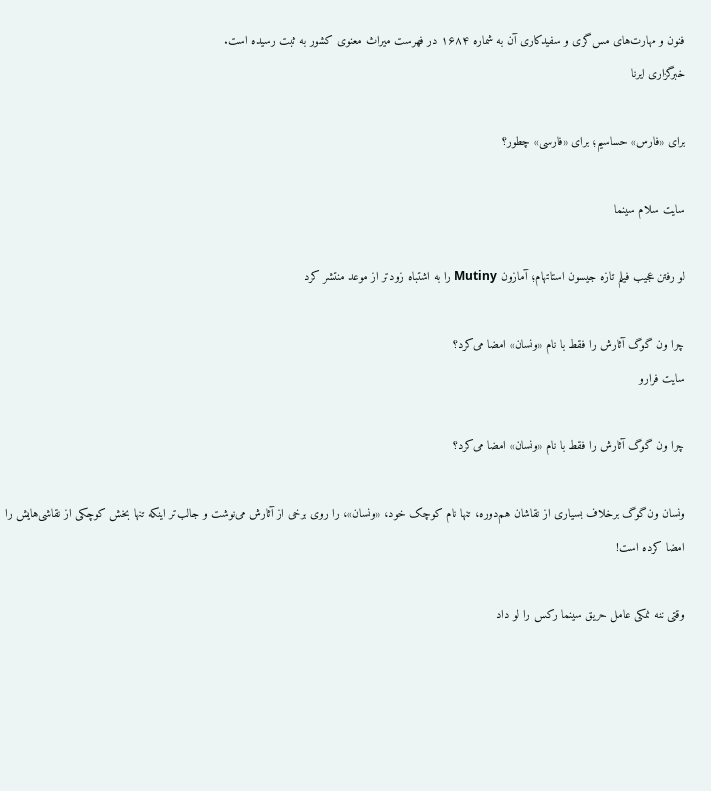فنون و مهارت‌های مس‌گری و سفیدکاری آن به شماره ۱۶۸۴ در فهرست میراث معنوی کشور به ثبت رسیده است.
خبرگزاری ایرنا

برای «فارس» حساسیم؛ برای «فارسی» چطور؟

سایت سلام سینما

لو رفتن عجیب فیلم تازه جیسون استاتهام؛ آمازون Mutiny را به اشتباه زودتر از موعد منتشر کرد

چرا ون‌ گوگ آثارش را فقط با نام «ونسان» امضا می‌کرد؟
سایت فرارو

چرا ون‌ گوگ آثارش را فقط با نام «ونسان» امضا می‌کرد؟

ونسان ون‌گوگ برخلاف بسیاری از نقاشان هم‌دوره‌، تنها نام کوچک خود، «ونسان»، را روی برخی از آثارش می‌نوشت و جالب‌تر اینکه تنها بخش کوچکی از نقاشی‌هایش را امضا کرده است!

وقتی ‌ننه نمکی‌ عامل حریق سینما رکس را لو داد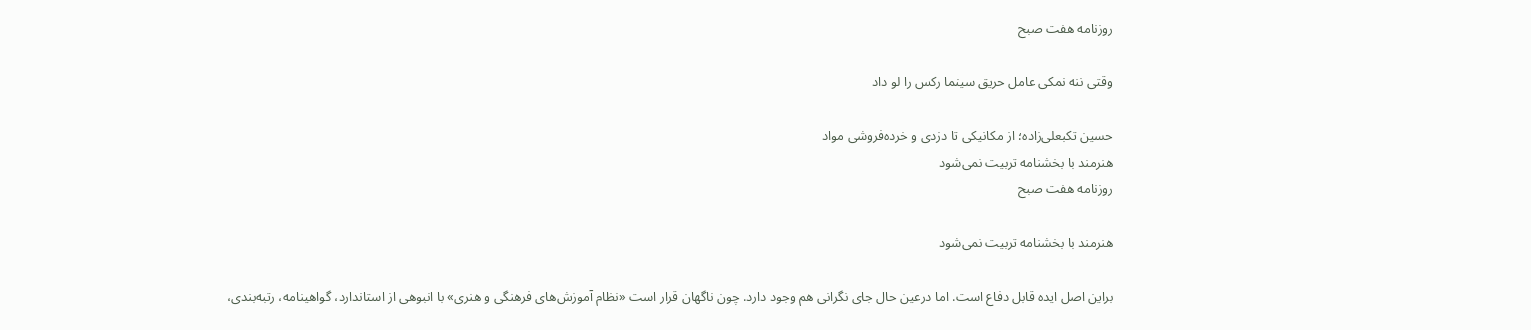روزنامه هفت صبح

وقتی ‌ننه نمکی‌ عامل حریق سینما رکس را لو داد

حسین تکبعلی‌زاده؛ از مکانیکی تا دزدی و خرده‌فروشی مواد
هنرمند با بخشنامه تربیت نمی‌شود
روزنامه هفت صبح

هنرمند با بخشنامه تربیت نمی‌شود

براین اصل ایده قابل دفاع است. اما درعین حال جای نگرانی هم وجود دارد. چون ناگهان قرار است «نظام آموزش‌های فرهنگی و هنری» با انبوهی از استاندارد، گواهینامه، رتبه‌بندی،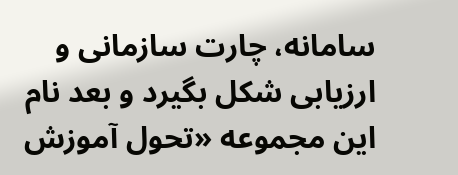سامانه، چارت سازمانی و ارزیابی شکل بگیرد و بعد نام این مجموعه «تحول آموزش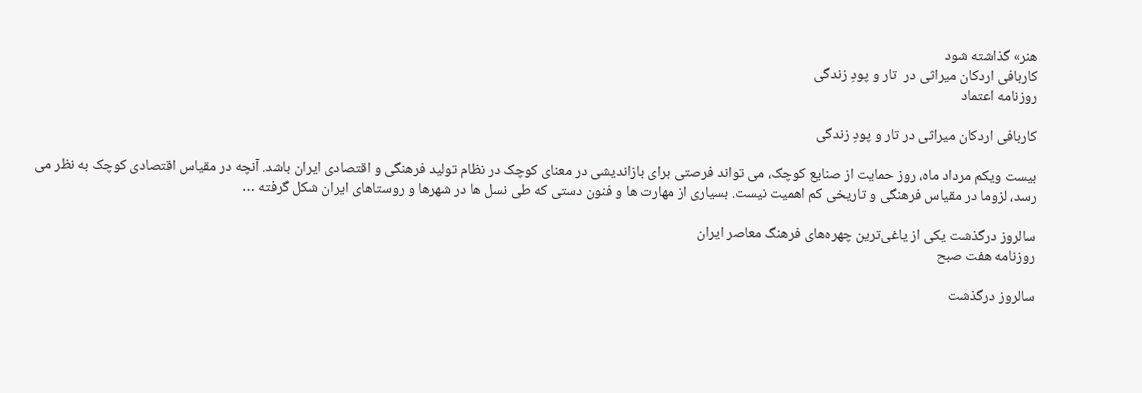هنر» گذاشته شود
کاربافی اردکان میراثی در  تار و پودِ زندگی
روزنامه اعتماد

کاربافی اردکان میراثی در تار و پودِ زندگی

بیست ویکم مرداد ماه، روز حمایت از صنایع کوچک، می تواند فرصتی برای بازاندیشی در معنای کوچک در نظام تولید فرهنگی و اقتصادی ایران باشد. آنچه در مقیاس اقتصادی کوچک به نظر می رسد، لزوما در مقیاس فرهنگی و تاریخی کم اهمیت نیست. بسیاری از مهارت ها و فنون دستی که طی نسل ها در شهرها و روستاهای ایران شکل گرفته …

سالروز درگذشت یکی از یاغی‌ترین چهره‌های فرهنگ معاصر ایران
روزنامه هفت صبح

سالروز درگذشت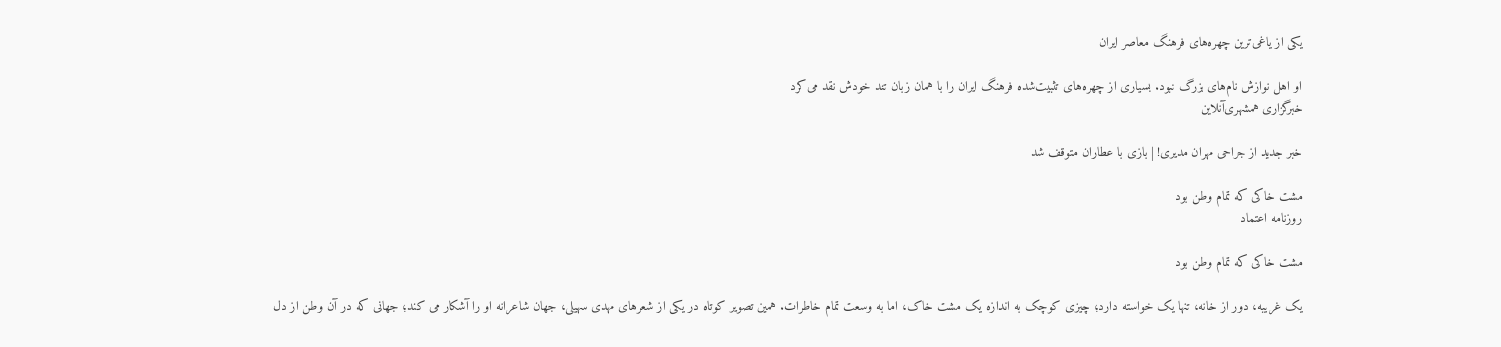یکی از یاغی‌ترین چهره‌های فرهنگ معاصر ایران

او اهل نوازش نام‌های بزرگ نبود. بسیاری از چهره‌های تثبیت‌شده فرهنگ ایران را با همان زبان تند خودش نقد می‌کرد‌
خبرگزاری همشهری‌آنلاین

خبر جدید از جراحی مهران مدیری! | بازی با عطاران متوقف شد

مشت خاکی که تمام وطن بود
روزنامه اعتماد

مشت خاکی که تمام وطن بود

یک غریبه، دور از خانه، تنها یک خواسته دارد؛ چیزی کوچک به اندازه یک مشت خاک، اما به وسعت تمام خاطرات. همین تصویر کوتاه در یکی از شعرهای مهدی سهیلی، جهان شاعرانه او را آشکار می کند؛ جهانی که در آن وطن از دل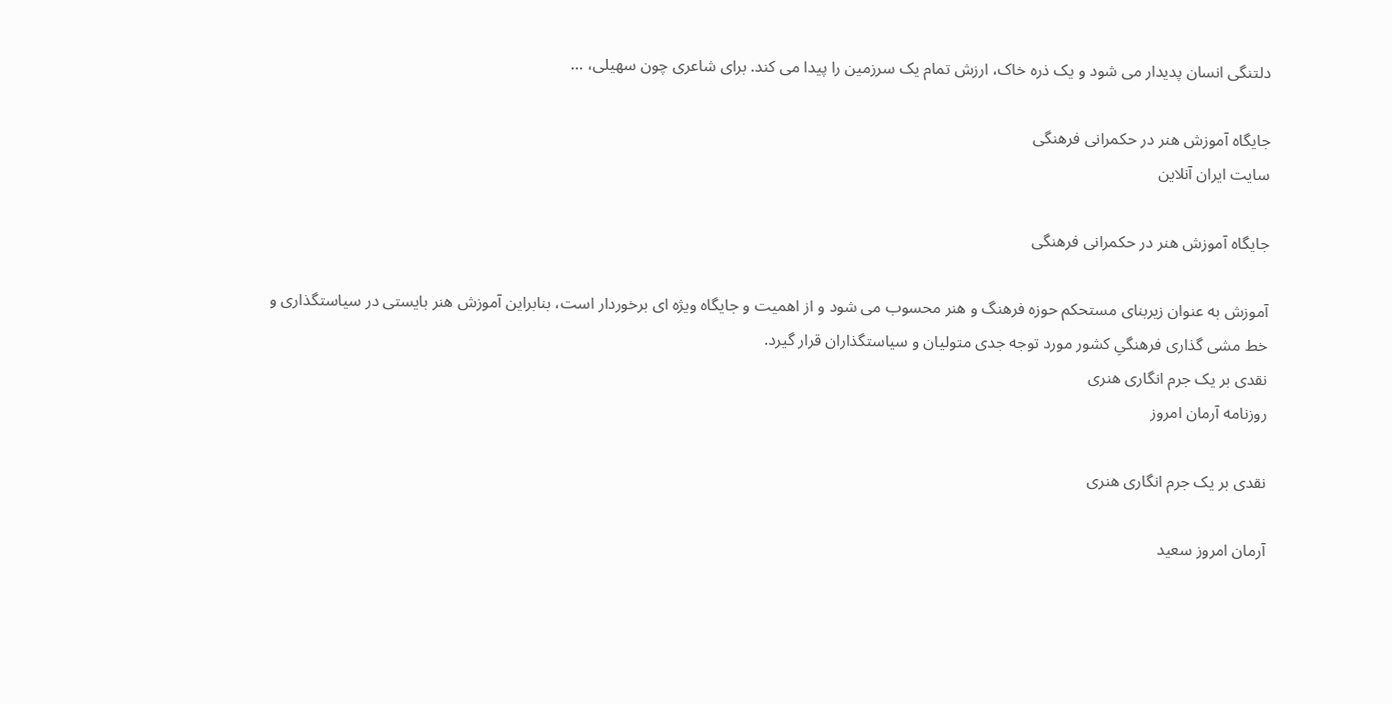دلتنگی انسان پدیدار می شود و یک ذره خاک، ارزش تمام یک سرزمین را پیدا می کند. برای شاعری چون سهیلی، …

جایگاه آموزش هنر در حکمرانی فرهنگی
سایت ایران آنلاین

جایگاه آموزش هنر در حکمرانی فرهنگی

آموزش به عنوان زیربنای مستحکم حوزه فرهنگ و هنر محسوب می شود و از اهمیت و جایگاه ویژه ای برخوردار است، بنابراین آموزش هنر بایستی در سیاستگذاری و خط مشی گذاری فرهنگیِ کشور مورد توجه جدی متولیان و سیاستگذاران قرار گیرد.
نقدی بر یک جرم انگاری هنری
روزنامه آرمان امروز

نقدی بر یک جرم انگاری هنری

آرمان امروز سعید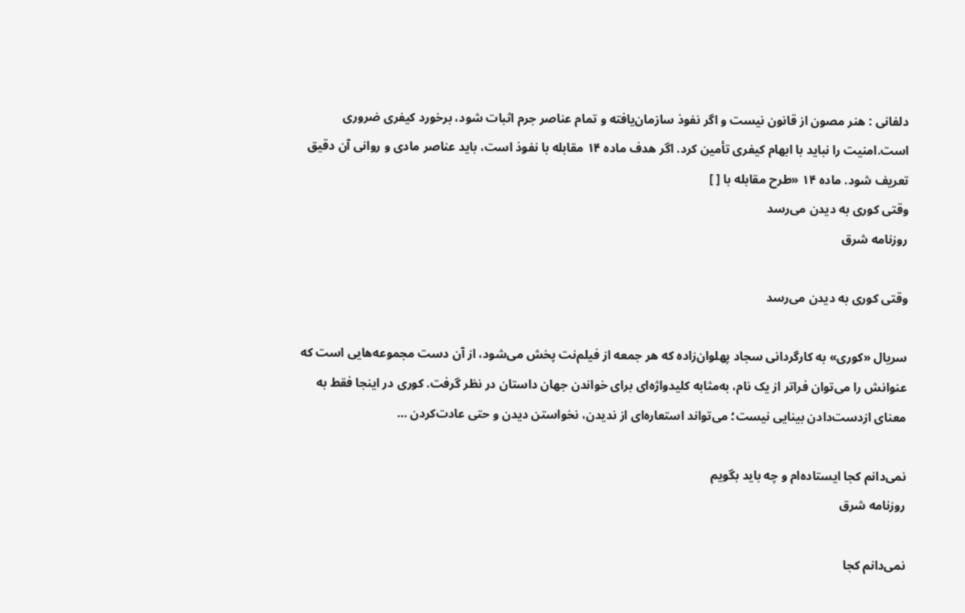دلفانی : هنر مصون از قانون نیست و اگر نفوذ سازمان‌یافته و تمام عناصر جرم اثبات شود، برخورد کیفری ضروری است.امنیت را نباید با ابهام کیفری تأمین کرد. اگر هدف ماده ۱۴ مقابله با نفوذ است، باید عناصر مادی و روانی آن دقیق تعریف شود. ماده ۱۴ «طرح مقابله با [ ]
وقتی کوری به دیدن می‌رسد
روزنامه شرق

وقتی کوری به دیدن می‌رسد

سریال «کوری» به کارگردانی سجاد پهلوان‌زاده که هر جمعه از فیلم‌نت پخش می‌شود، از آن دست مجموعه‌هایی است که عنوانش را می‌توان فراتر از یک نام، به‌مثابه کلیدواژه‌ای برای خواندن جهان داستان در نظر گرفت. کوری در اینجا فقط به معنای ازدست‌دادن بینایی نیست؛ می‌تواند استعاره‌ای از ندیدن، نخواستن دیدن و حتی عادت‌کردن …

نمی‌دانم کجا ایستاده‌ام و چه باید بگویم
روزنامه شرق

نمی‌دانم کجا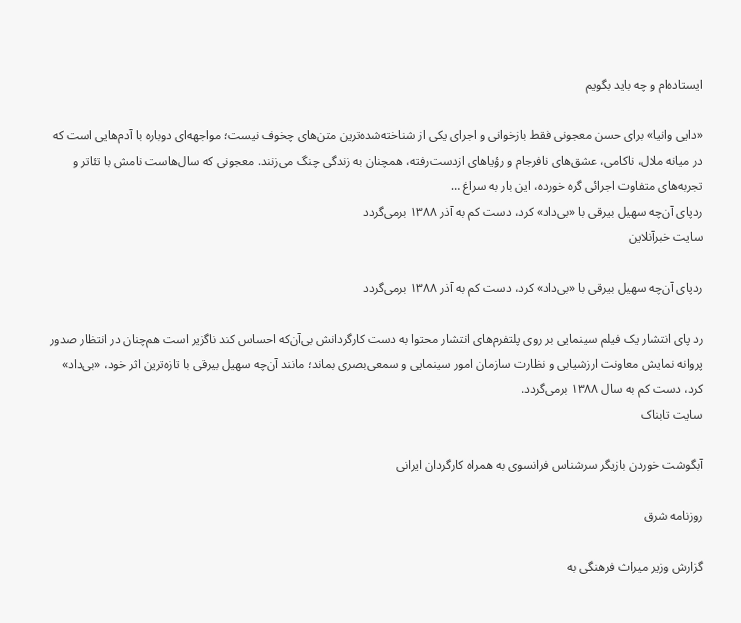ایستاده‌ام و چه باید بگویم

«دایی وانیا» برای حسن معجونی فقط بازخوانی و اجرای یکی از شناخته‌شده‌ترین متن‌های چخوف نیست؛ مواجهه‌ای دوباره با آدم‌هایی است که در میانه ملال، ناکامی، عشق‌های نافرجام و رؤیاهای ازدست‌رفته، همچنان به زندگی چنگ می‌زنند. معجونی که سال‌هاست نامش با تئاتر و تجربه‌های متفاوت اجرائی گره خورده، این‌ بار به سراغ …
ردپای آن‌چه سهیل بیرقی با «بی‌داد» کرد، دست کم به آذر ۱۳۸۸ برمی‌گردد
سایت خبرآنلاین

ردپای آن‌چه سهیل بیرقی با «بی‌داد» کرد، دست کم به آذر ۱۳۸۸ برمی‌گردد

رد پای انتشار یک فیلم سینمایی بر روی پلتفرم‌های انتشار محتوا به دست کارگردانش بی‌آن‌که احساس کند ناگزیر است هم‌چنان در انتظار صدور پروانه نمایش معاونت ارزشیابی و نظارت سازمان امور سینمایی و سمعی‌بصری بماند؛ مانند آن‌چه سهیل بیرقی با تازه‌ترین اثر خود، «بی‌داد» کرد، دست کم به سال ۱۳۸۸ برمی‌گردد.
سایت تابناک

آبگوشت خوردن بازیگر سرشناس فرانسوی به همراه کارگردان ایرانی

روزنامه شرق

گزارش وزیر میراث فرهنگی به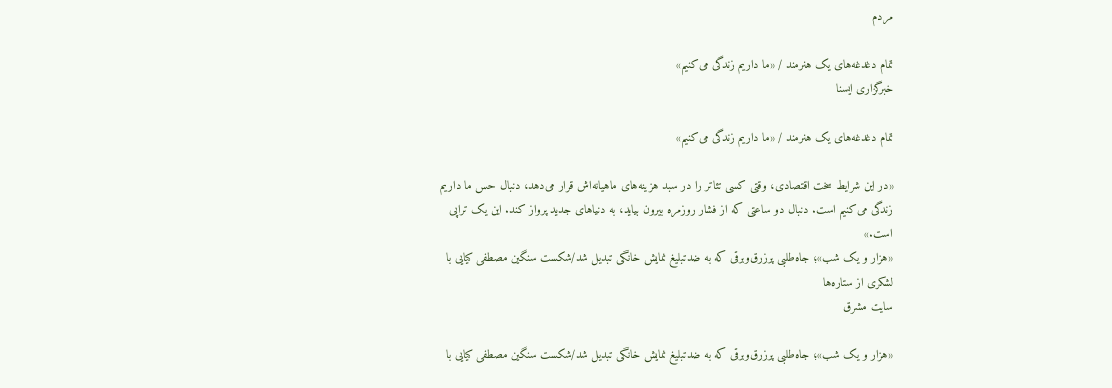مردم

تمام دغدغه‌های یک هنرمند / «ما داریم زندگی می‌کنیم»
خبرگزاری ایسنا

تمام دغدغه‌های یک هنرمند / «ما داریم زندگی می‌کنیم»

«در این شرایط سخت اقتصادی، وقتی کسی تئاتر را در سبد هزینه‌های ماهیانه‌اش قرار می‌دهد، دنبال حس ما داریم زندگی می‌کنیم است. دنبال دو ساعتی که از فشار روزمره بیرون بیاید، به دنیاهای جدید پرواز کند. این یک تراپی است.»
«هزار و یک شب»؛ جاه‌طلبی پرزرق‌وبرقی که به ضدتبلیغ نمایش خانگی تبدیل شد/شکست سنگین مصطفی کیایی با لشکری از ستاره‌ها
سایت مشرق

«هزار و یک شب»؛ جاه‌طلبی پرزرق‌وبرقی که به ضدتبلیغ نمایش خانگی تبدیل شد/شکست سنگین مصطفی کیایی با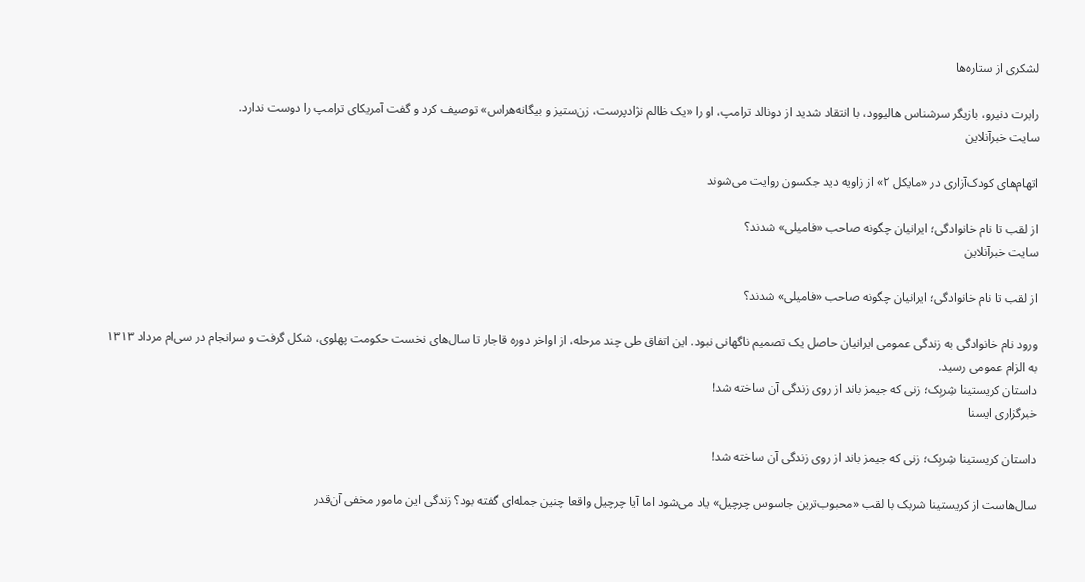لشکری از ستاره‌ها

رابرت دنیرو، بازیگر سرشناس هالیوود، با انتقاد شدید از دونالد ترامپ، او را «یک ظالم نژادپرست، زن‌ستیز و بیگانه‌هراس» توصیف کرد و گفت آمریکای ترامپ را دوست ندارد.
سایت خبرآنلاین

اتهام‌های کودک‌آزاری در «مایکل ۲» از زاویه دید جکسون روایت می‌شوند

از لقب تا نام خانوادگی؛ ایرانیان چگونه صاحب «فامیلی» شدند؟
سایت خبرآنلاین

از لقب تا نام خانوادگی؛ ایرانیان چگونه صاحب «فامیلی» شدند؟

ورود نام خانوادگی به زندگی عمومی ایرانیان حاصل یک تصمیم ناگهانی نبود. این اتفاق طی چند مرحله، از اواخر دوره قاجار تا سال‌های نخست حکومت پهلوی، شکل گرفت و سرانجام در سی‌ام مرداد ۱۳۱۳ به الزام عمومی رسید.
داستان کریستینا شِربِک؛ زنی که جیمز باند از روی زندگی آن ساخته شد!
خبرگزاری ایسنا

داستان کریستینا شِربِک؛ زنی که جیمز باند از روی زندگی آن ساخته شد!

سال‌هاست از کریستینا شربک با لقب «محبوب‌ترین جاسوس چرچیل» یاد می‌شود اما آیا چرچیل واقعا چنین جمله‌ای گفته بود؟ زندگی این مامور مخفی آن‌قدر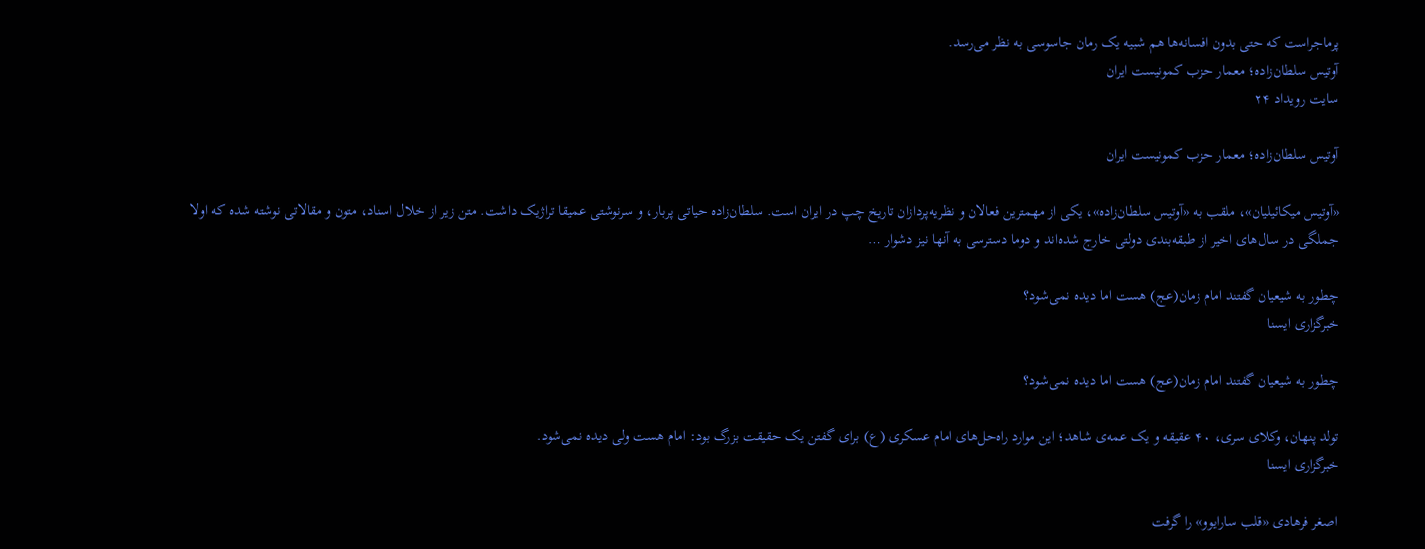پرماجراست که حتی بدون افسانه‌ها هم شبیه یک رمان جاسوسی به نظر می‌رسد.
آوتیس سلطان‌زاده؛ معمار حزب کمونیست ایران
سایت رویداد‌ ۲۴

آوتیس سلطان‌زاده؛ معمار حزب کمونیست ایران

«آوتیس میکائیلیان»، ملقب به «آوتیس سلطان‌زاده»، یکی از مهمترین فعالان و نظریه‌پردازان تاریخ چپ در ایران است. سلطان‌زاده حیاتی پربار، و سرنوشتی عمیقا تراژیک داشت. متن زیر از خلال اسناد، متون و مقالاتی نوشته شده که اولا جملگی در سال‌های اخیر از طبقه‌بندی دولتی خارج شده‌اند و دوما دسترسی به آنها نیز دشوار …

چطور به شیعیان گفتند امام زمان(عج) هست اما دیده نمی‌شود؟
خبرگزاری ایسنا

چطور به شیعیان گفتند امام زمان(عج) هست اما دیده نمی‌شود؟

تولد پنهان، وکلای سری، ۴۰ عقیقه و یک عمه‌ی شاهد؛ این موارد راه‌حل‌های امام عسکری (ع) برای گفتن یک حقیقت بزرگ بود: امام هست ولی دیده نمی‌شود.
خبرگزاری ایسنا

اصغر فرهادی «قلب سارایوو» را گرفت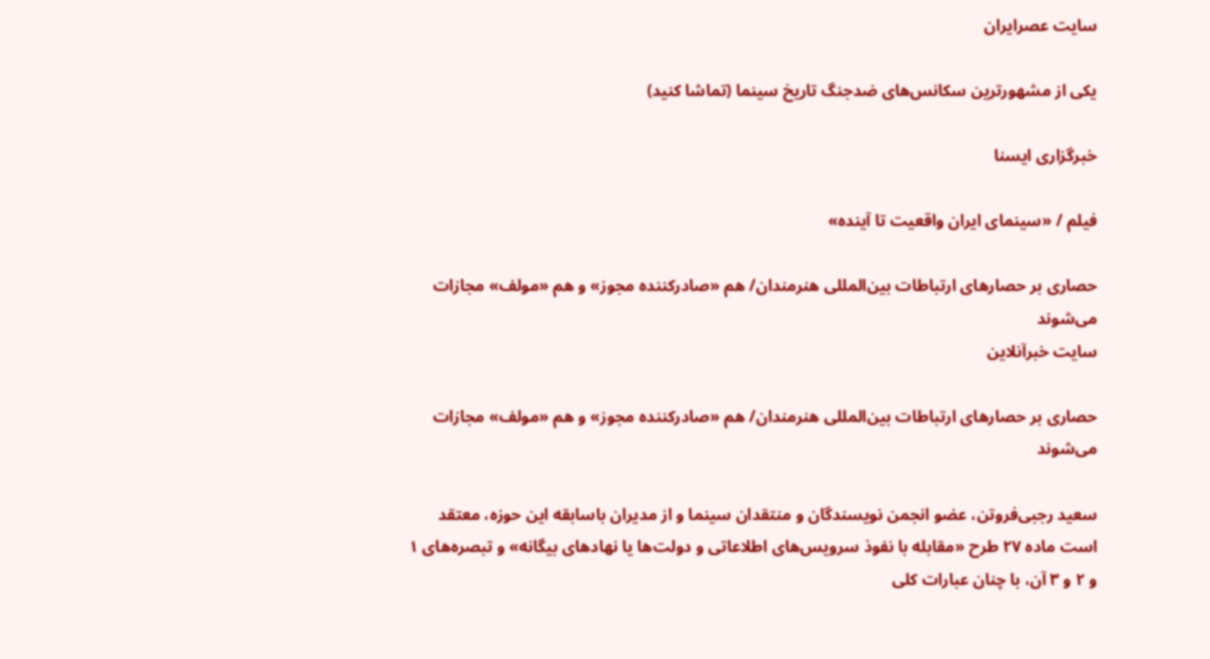سایت عصرایران

یکی از مشهورترین سکانس‌های ضدجنگ تاریخ سینما (تماشا کنید)

خبرگزاری ایسنا

فیلم / «سینمای ایران واقعیت تا آینده»

حصاری بر حصارهای ارتباطات بین‌المللی هنرمندان/ هم «صادرکننده مجوز» و هم «مولف» مجازات می‌شوند
سایت خبرآنلاین

حصاری بر حصارهای ارتباطات بین‌المللی هنرمندان/ هم «صادرکننده مجوز» و هم «مولف» مجازات می‌شوند

سعید رجبی‌فروتن، عضو انجمن نویسندگان و منتقدان سینما و از مدیران باسابقه این حوزه، معتقد است ماده ۲۷ طرح «مقابله با نفوذ سرویس‌های اطلاعاتی و دولت‌ها یا نهادهای بیگانه» و تبصره‌های ۱ و ۲ و ۳ آن، با چنان عبارات کلی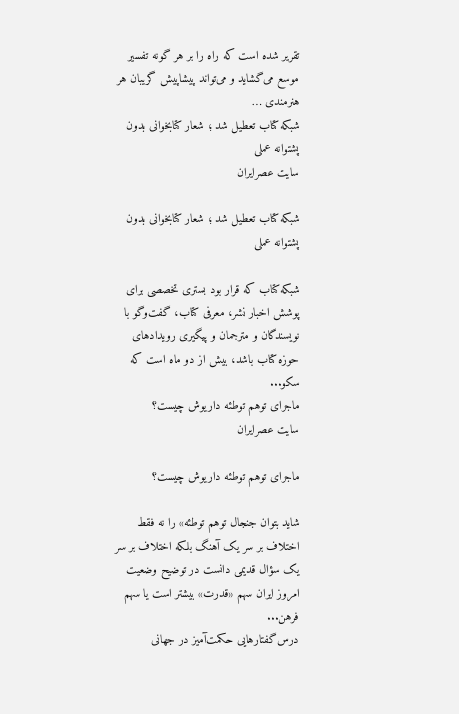تقریر شده است که راه را بر هر گونه تفسیر موسع می‌گشاید و می‌تواند پیشاپیش گریبان هر هنرمندی …
شبکه کتاب تعطیل شد ؛ شعار کتابخوانی بدون پشتوانه عملی
سایت عصرایران

شبکه کتاب تعطیل شد ؛ شعار کتابخوانی بدون پشتوانه عملی

شبکه کتاب که قرار بود بستری تخصصی برای پوشش اخبار نشر، معرفی کتاب، گفت‌وگو با نویسندگان و مترجمان و پیگیری رویدادهای حوزه کتاب باشد، بیش از دو ماه است که سکو...
ماجرای توهم توطئه داریوش چیست؟
سایت عصرایران

ماجرای توهم توطئه داریوش چیست؟

شاید بتوان جنجال توهم توطئه» را نه فقط اختلاف بر سر یک آهنگ بلکه اختلاف بر سر یک سؤال قدیمی دانست در توضیح وضعیت امروز ایران سهم «قدرت» بیشتر است یا سهم فرهن...
درس‌گفتارهایی حکمت‌آمیز در جهانی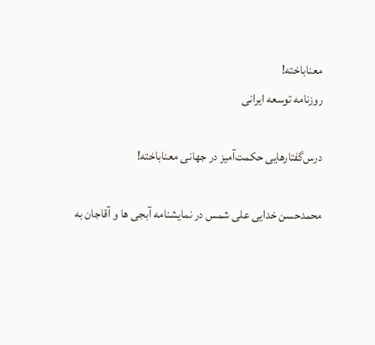معناباخته!
روزنامه توسعه ایرانی

درس‌گفتارهایی حکمت‌آمیز در جهانی معناباخته!

محمدحسن خدایی علی شمس در نمایشنامه آبجی ها و آقاجان به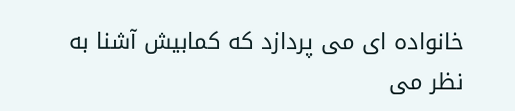خانواده ای می پردازد که کمابیش آشنا به نظر می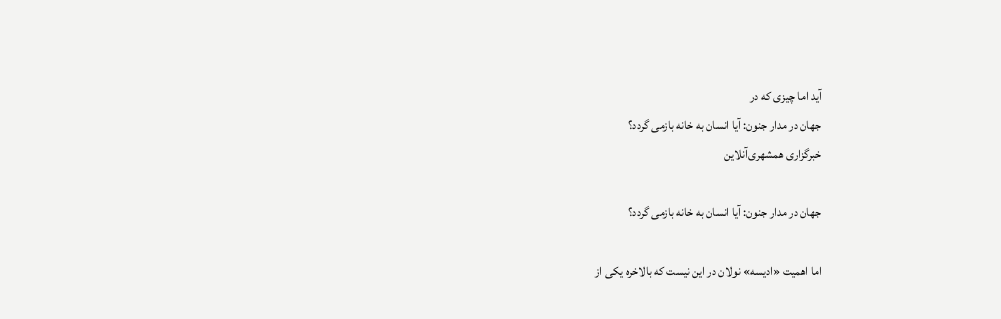آید اما چیزی که در
جهان در مدار جنون: آیا انسان به خانه بازمی گردد؟
خبرگزاری همشهری‌آنلاین

جهان در مدار جنون: آیا انسان به خانه بازمی گردد؟

اما اهمیت «ادیسه» نولان در این نیست که بالاخره یکی از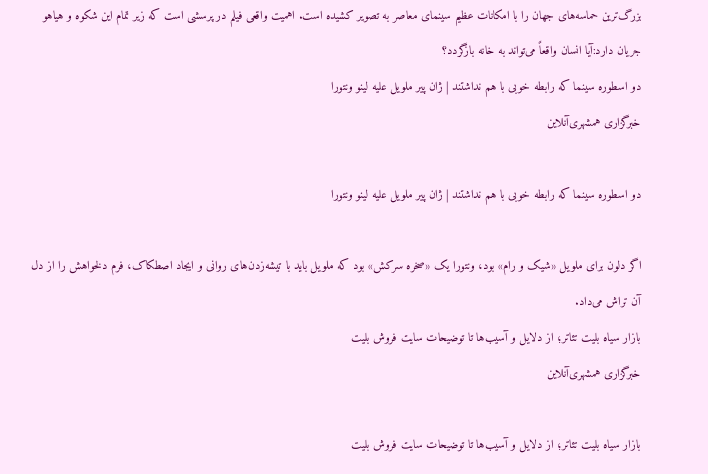بزرگ‌ترین حماسه‌های جهان را با امکانات عظیم سینمای معاصر به تصویر کشیده است. اهمیت واقعی فیلم در پرسشی است که زیر تمام این شکوه و هیاهو جریان دارد:آیا انسان واقعاً می‌تواند به خانه بازگردد؟
دو اسطوره سینما که رابطه خوبی با هم نداشتند | ژان پیر ملویل علیه لینو ونتورا
خبرگزاری همشهری‌آنلاین

دو اسطوره سینما که رابطه خوبی با هم نداشتند | ژان پیر ملویل علیه لینو ونتورا

اگر دلون برای ملویل «شیک و رام» بود، ونتورا یک «صخره سرکش» بود که ملویل باید با تیشه‌زدن‌های روانی و ایجاد اصطکاک، فرم دلخواهش را از دل آن تراش می‌داد.
بازار سیاه بلیت تئاتر؛ از دلایل و آسیب‌ها تا توضیحات سایت فروش بلیت
خبرگزاری همشهری‌آنلاین

بازار سیاه بلیت تئاتر؛ از دلایل و آسیب‌ها تا توضیحات سایت فروش بلیت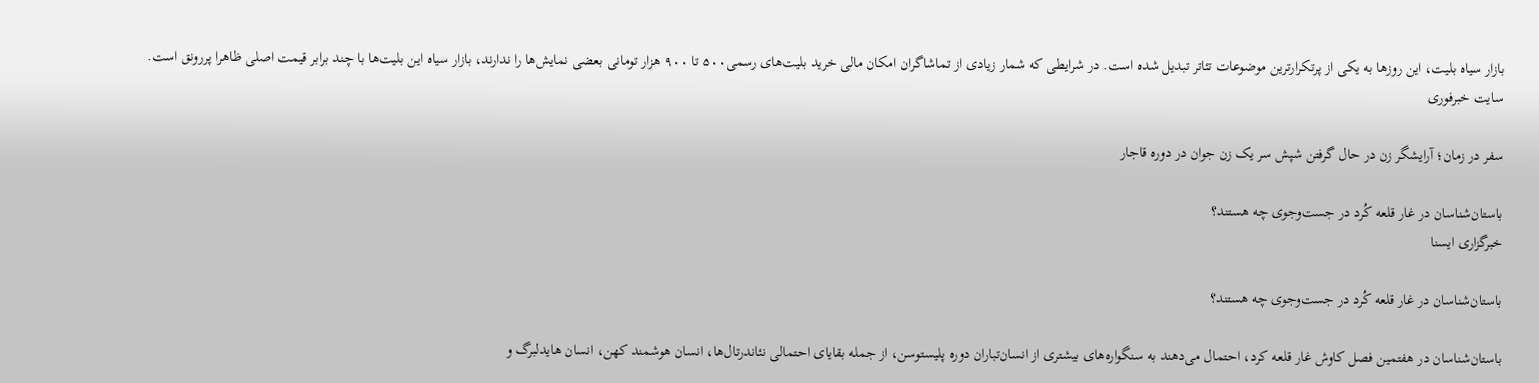بازار سیاه بلیت، این روزها به یکی از پرتکرارترین موضوعات تئاتر تبدیل شده است. در شرایطی که شمار زیادی از تماشاگران امکان مالی خرید بلیت‌های رسمی‌۵۰۰ تا ۹۰۰ هزار تومانی بعضی نمایش‌ها را ندارند، بازار سیاه این بلیت‌ها با چند برابر قیمت اصلی ظاهرا پررونق است.
سایت خبرفوری

سفر در زمان؛ آرایشگر زن در حال گرفتن شپش سر یک زن جوان در دوره قاجار

باستان‌شناسان در غار قلعه کُرد در جست‌وجوی چه هستند؟
خبرگزاری ایسنا

باستان‌شناسان در غار قلعه کُرد در جست‌وجوی چه هستند؟

باستان‌شناسان در هفتمین فصل کاوش غار قلعه کرد، احتمال می‌دهند به سنگواره‌های بیشتری از انسان‌تباران دوره پلیستوسن، از جمله بقایای احتمالی نئاندرتال‌ها، انسان هوشمند کهن، انسان هایدلبرگ و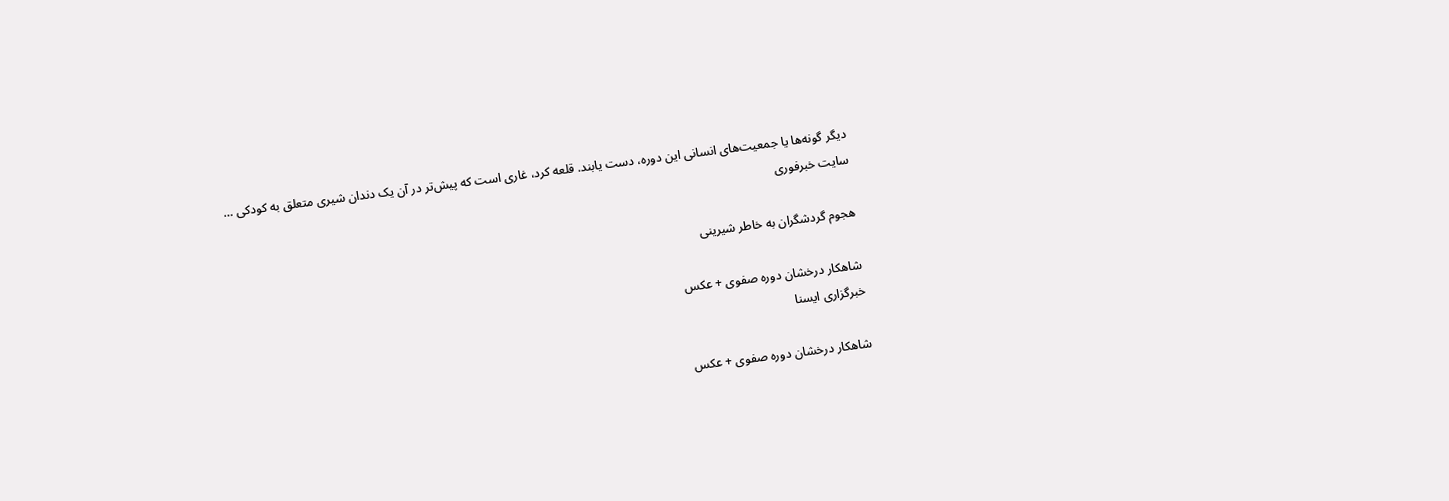دیگر گونه‌ها یا جمعیت‌های انسانی این دوره، دست یابند. قلعه کرد، غاری است که پیش‌تر در آن یک دندان شیری متعلق به کودکی …
سایت خبرفوری

هجوم گردشگران به خاطر شیرینی

شاهکار درخشان دوره صفوی + عکس
خبرگزاری ایسنا

شاهکار درخشان دوره صفوی + عکس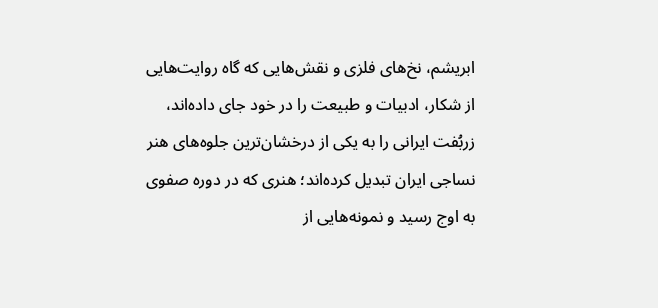ابریشم، نخ‌های فلزی و نقش‌هایی که گاه روایت‌هایی از شکار، ادبیات و طبیعت را در خود جای داده‌اند، زربُفت ایرانی را به یکی از درخشان‌ترین جلوه‌های هنر نساجی ایران تبدیل کرده‌اند؛ هنری که در دوره صفوی به اوج رسید و نمونه‌هایی از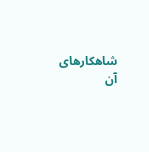شاهکارهای آن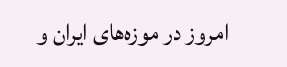امروز در موزه‌های ایران و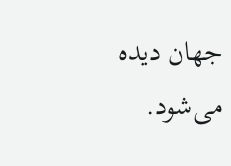جهان دیده می‌شود.